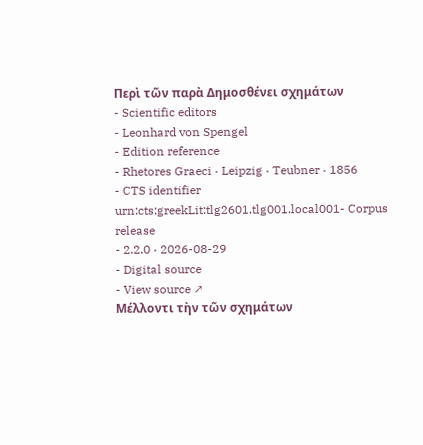Περὶ τῶν παρὰ Δημοσθένει σχημάτων
- Scientific editors
- Leonhard von Spengel
- Edition reference
- Rhetores Graeci · Leipzig · Teubner · 1856
- CTS identifier
urn:cts:greekLit:tlg2601.tlg001.local001- Corpus release
- 2.2.0 · 2026-08-29
- Digital source
- View source ↗
Μέλλοντι τὴν τῶν σχημάτων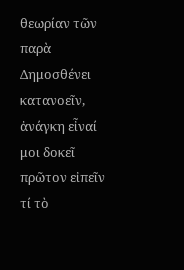θεωρίαν τῶν παρὰ Δημοσθένει κατανοεῖν, ἀνάγκη εἶναί μοι δοκεῖ πρῶτον εἰπεῖν τί τὸ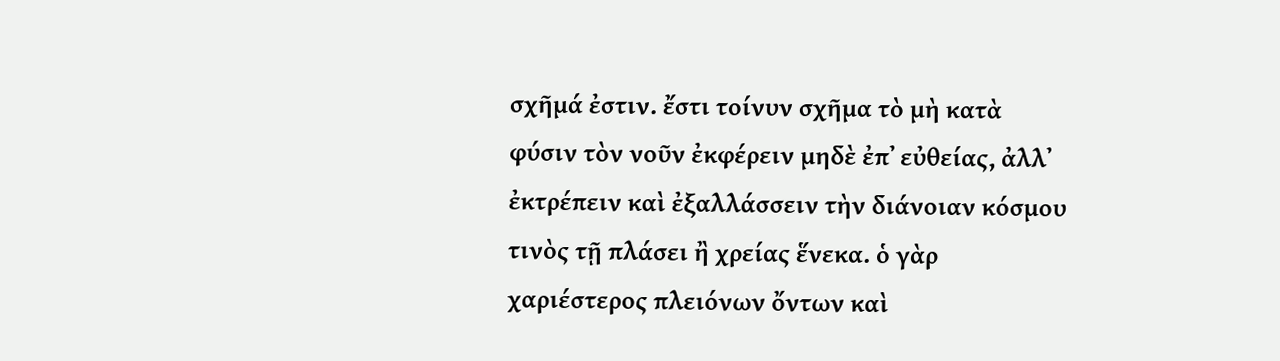σχῆμά ἐστιν. ἔστι τοίνυν σχῆμα τὸ μὴ κατὰ φύσιν τὸν νοῦν ἐκφέρειν μηδὲ ἐπ᾽ εὐθείας, ἀλλ᾽ ἐκτρέπειν καὶ ἐξαλλάσσειν τὴν διάνοιαν κόσμου τινὸς τῇ πλάσει ἢ χρείας ἕνεκα. ὁ γὰρ χαριέστερος πλειόνων ὄντων καὶ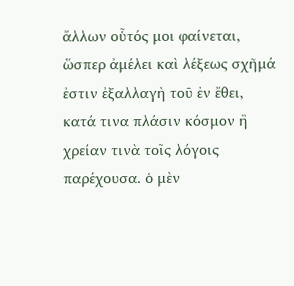ἄλλων οὗτός μοι φαίνεται, ὥσπερ ἀμέλει καὶ λέξεως σχῆμά ἐστιν ἐξαλλαγὴ τοῦ ἐν ἔθει, κατά τινα πλάσιν κόσμον ἢ χρείαν τινὰ τοῖς λόγοις παρέχουσα. ὁ μὲν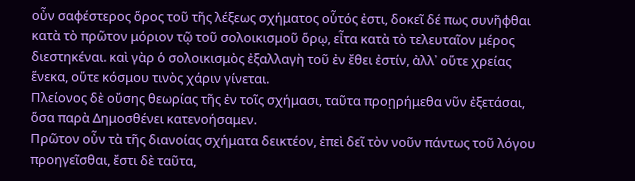οὖν σαφέστερος ὅρος τοῦ τῆς λέξεως σχήματος οὗτός ἐστι, δοκεῖ δέ πως συνῆφθαι κατὰ τὸ πρῶτον μόριον τῷ τοῦ σολοικισμοῦ ὅρῳ, εἶτα κατὰ τὸ τελευταῖον μέρος διεστηκέναι. καὶ γὰρ ὁ σολοικισμὸς ἐξαλλαγὴ τοῦ ἐν ἔθει ἐστίν, ἀλλ᾽ οὕτε χρείας ἕνεκα, οὕτε κόσμου τινὸς χάριν γίνεται.
Πλείονος δὲ οὔσης θεωρίας τῆς ἐν τοῖς σχήμασι, ταῦτα προῃρήμεθα νῦν ἐξετάσαι, ὅσα παρὰ Δημοσθένει κατενοήσαμεν.
Πρῶτον οὖν τὰ τῆς διανοίας σχήματα δεικτέον, ἐπεὶ δεῖ τὸν νοῦν πάντως τοῦ λόγου προηγεῖσθαι, ἔστι δὲ ταῦτα,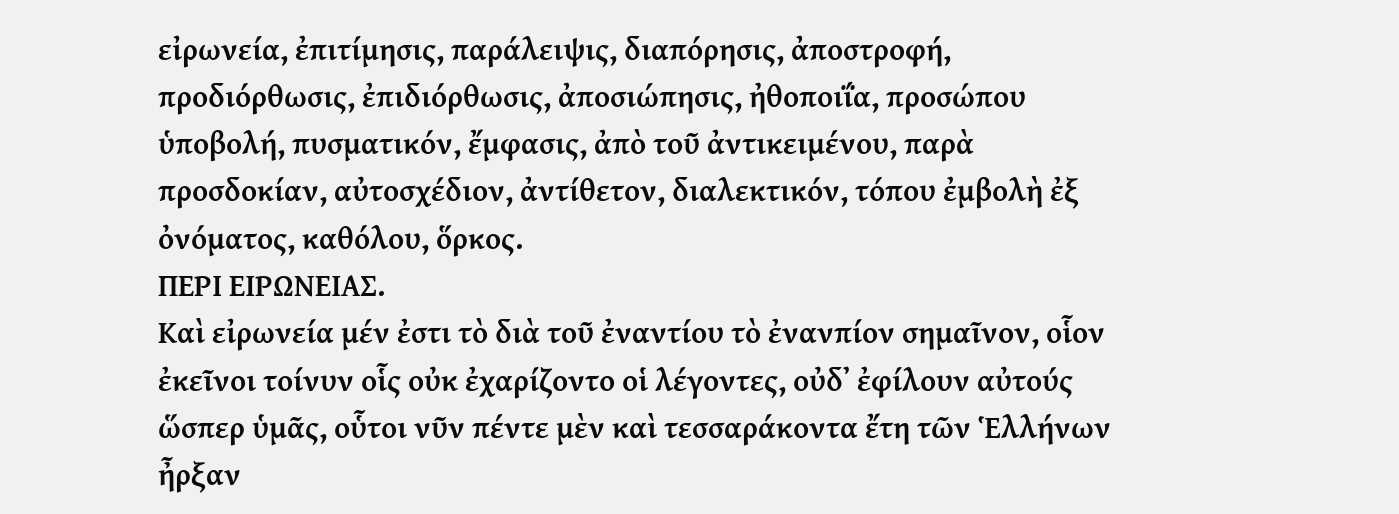εἰρωνεία, ἐπιτίμησις, παράλειψις, διαπόρησις, ἀποστροφή, προδιόρθωσις, ἐπιδιόρθωσις, ἀποσιώπησις, ἠθοποιΐα, προσώπου ὑποβολή, πυσματικόν, ἔμφασις, ἀπὸ τοῦ ἀντικειμένου, παρὰ προσδοκίαν, αὐτοσχέδιον, ἀντίθετον, διαλεκτικόν, τόπου ἐμβολὴ ἐξ ὀνόματος, καθόλου, ὅρκος.
ΠΕΡΙ ΕΙΡΩΝΕΙΑΣ.
Καὶ εἰρωνεία μέν ἐστι τὸ διὰ τοῦ ἐναντίου τὸ ἐνανπίον σημαῖνον, οἷον ἐκεῖνοι τοίνυν οἷς οὐκ ἐχαρίζοντο οἱ λέγοντες, οὐδ᾽ ἐφίλουν αὐτούς ὥσπερ ὑμᾶς, οὗτοι νῦν πέντε μὲν καὶ τεσσαράκοντα ἔτη τῶν Ἑλλήνων ἦρξαν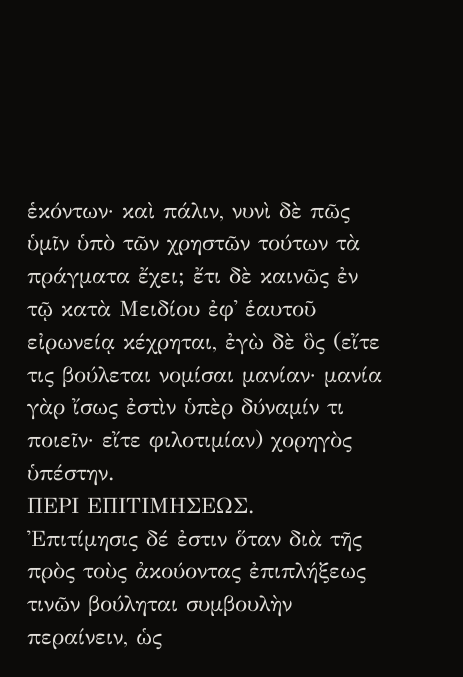ἑκόντων· καὶ πάλιν, νυνὶ δὲ πῶς ὑμῖν ὑπὸ τῶν χρηστῶν τούτων τὰ πράγματα ἔχει; ἔτι δὲ καινῶς ἐν τῷ κατὰ Μειδίου ἐφ᾽ ἑαυτοῦ εἰρωνείᾳ κέχρηται, ἐγὼ δὲ ὃς (εἴτε τις βούλεται νομίσαι μανίαν· μανία γὰρ ἴσως ἐστὶν ὑπὲρ δύναμίν τι ποιεῖν· εἴτε φιλοτιμίαν) χορηγὸς ὑπέστην.
ΠΕΡΙ ΕΠΙΤΙΜΗΣΕΩΣ.
Ἐπιτίμησις δέ ἐστιν ὅταν διὰ τῆς πρὸς τοὺς ἀκούοντας ἐπιπλήξεως τινῶν βούληται συμβουλὴν περαίνειν, ὡς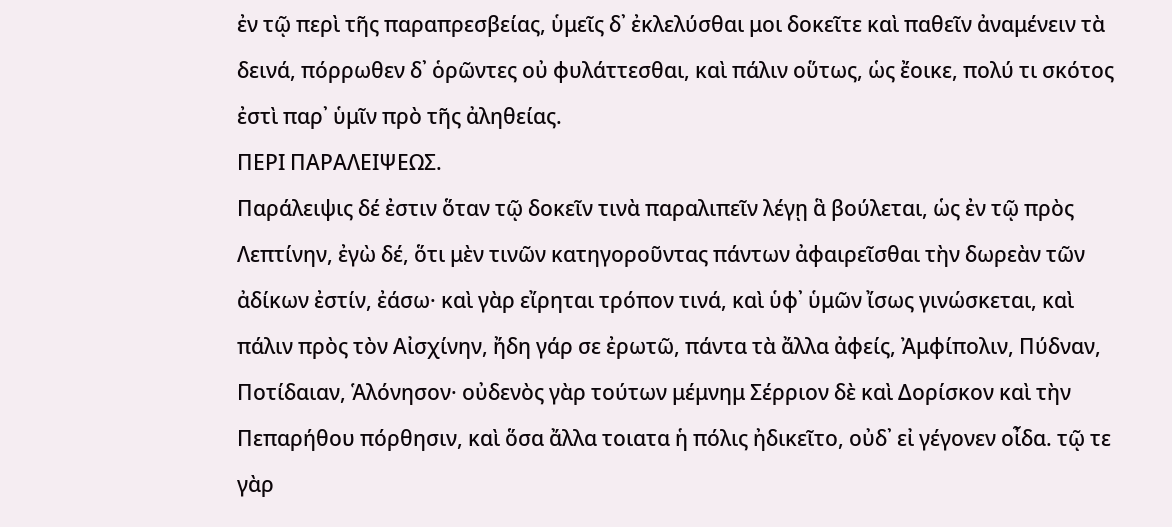ἐν τῷ περὶ τῆς παραπρεσβείας, ὑμεῖς δ᾽ ἐκλελύσθαι μοι δοκεῖτε καὶ παθεῖν ἀναμένειν τὰ δεινά, πόρρωθεν δ᾽ ὁρῶντες οὐ φυλάττεσθαι, καὶ πάλιν οὕτως, ὡς ἔοικε, πολύ τι σκότος ἐστὶ παρ᾽ ὑμῖν πρὸ τῆς ἀληθείας.
ΠΕΡΙ ΠΑΡΑΛΕΙΨΕΩΣ.
Παράλειψις δέ ἐστιν ὅταν τῷ δοκεῖν τινὰ παραλιπεῖν λέγῃ ἃ βούλεται, ὡς ἐν τῷ πρὸς Λεπτίνην, ἐγὼ δέ, ὅτι μὲν τινῶν κατηγοροῦντας πάντων ἀφαιρεῖσθαι τὴν δωρεὰν τῶν ἀδίκων ἐστίν, ἐάσω· καὶ γὰρ εἴρηται τρόπον τινά, καὶ ὑφ᾽ ὑμῶν ἴσως γινώσκεται, καὶ πάλιν πρὸς τὸν Αἰσχίνην, ἤδη γάρ σε ἐρωτῶ, πάντα τὰ ἄλλα ἀφείς, Ἀμφίπολιν, Πύδναν, Ποτίδαιαν, Ἁλόνησον· οὐδενὸς γὰρ τούτων μέμνημ Σέρριον δὲ καὶ Δορίσκον καὶ τὴν Πεπαρήθου πόρθησιν, καὶ ὅσα ἄλλα τοιατα ἡ πόλις ἠδικεῖτο, οὐδ᾽ εἰ γέγονεν οἶδα. τῷ τε γὰρ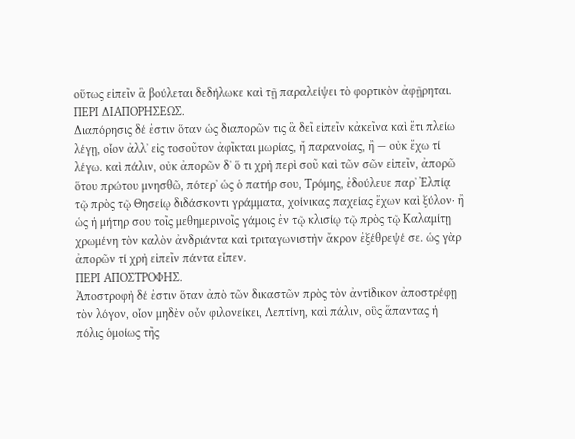οὕτως εἰπεῖν ἃ βούλεται δεδήλωκε καὶ τῇ παραλείψει τὸ φορτικὸν ἀφῇρηται.
ΠΕΡΙ ΔΙΑΠΟΡΗΣΕΩΣ.
Διαπόρησις δέ ἐστιν ὅταν ὡς διαπορῶν τις ἃ δεῖ εἰπεῖν κἀκεῖνα καὶ ἔτι πλείω λέγῃ, οἷον ἀλλ᾽ εἰς τοσοῦτον ἀφῖκται μωρίας, ἤ παρανοίας, ἢ — οὐκ ἔχω τί λέγω. καὶ πάλιν, οὐκ ἀπορῶν δ᾽ ὅ τι χρὴ περὶ σοῦ καὶ τῶν σῶν εἰπεῖν, ἀπορῶ ὅτου πρώτου μνησθῶ, πότερ᾽ ὡς ὁ πατήρ σου, Τρόμης, ἐδούλευε παρ᾽ Ἐλπίᾳ τῷ πρὸς τῷ Θησείῳ διδάσκοντι γράμματα, χοίνικας παχείας ἔχων καὶ ξύλον· ἢ ὡς ἡ μήτηρ σου τοῖς μεθημερινοῖς γάμοις ἐν τῷ κλισίῳ τῷ πρὸς τῷ Καλαμίτῃ χρωμένη τὸν καλὸν ἀνδριάντα καὶ τριταγωνιστὴν ἄκρον ἐξέθρεψέ σε. ὡς γὰρ ἀπορῶν τί χρὴ εἰπεῖν πάντα εἶπεν.
ΠΕΡΙ ΑΠΟΣΤΡΟΦΗΣ.
Ἀποστροφὴ δέ ἐστιν ὅταν ἀπὸ τῶν δικαστῶν πρὸς τὸν ἀντίδικον ἀποστρέφῃ τὸν λόγον, οἷον μηδὲν οὖν φιλονείκει, Λεπτίνη, καὶ πάλιν, οὓς ἅπαντας ἡ πόλις ὁμοίως τῆς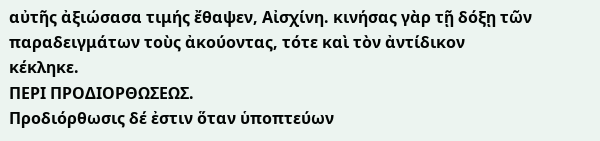αὐτῆς ἀξιώσασα τιμής ἔθαψεν, Αἰσχίνη. κινήσας γὰρ τῇ δόξῃ τῶν παραδειγμάτων τοὺς ἀκούοντας, τότε καὶ τὸν ἀντίδικον κέκληκε.
ΠΕΡΙ ΠΡΟΔΙΟΡΘΩΣΕΩΣ.
Προδιόρθωσις δέ ἐστιν ὅταν ὑποπτεύων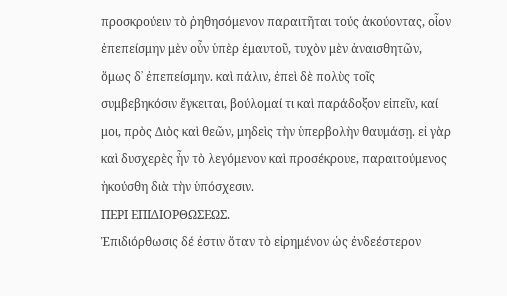προσκρούειν τὸ ῥηθησόμενον παραιτῆται τούς ἀκούοντας, οἷον ἐπεπείσμην μὲν οὖν ὑπὲρ ἐμαυτοῦ, τυχὸν μὲν ἀναισθητῶν, ὅμως δ᾽ ἐπεπείσμην. καὶ πάλιν, ἐπεὶ δὲ πολὺς τοῖς συμβεβηκόσιν ἔγκειται, βούλομαί τι καὶ παράδοξον εἰπεῖν, καί μοι, πρὸς Διὸς καὶ θεῶν, μηδεὶς τὴν ὑπερβολὴν θαυμάσῃ. εἰ γὰρ καὶ δυσχερὲς ἦν τὸ λεγόμενον καὶ προσέκρουε, παραιτούμενος ἠκούσθη διὰ τὴν ὑπόσχεσιν.
ΠΕΡΙ ΕΠΙΔΙΟΡΘΩΣΕΩΣ.
Ἐπιδιόρθωσις δέ ἐστιν ὅταν τὸ εἰρημένον ὡς ἐνδεέστερον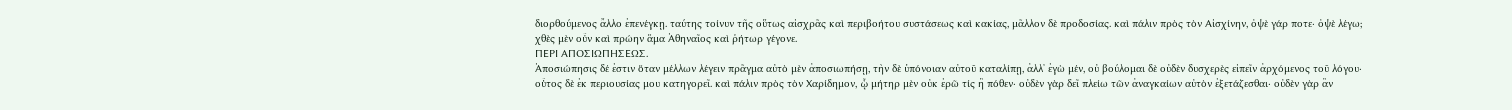διορθούμενος ἄλλο ἐπενέγκῃ. ταύτης τοίνυν τῆς οὕτως αἰσχρᾶς καὶ περιβοήτου συστάσεως καὶ κακίας, μᾶλλον δὲ προδοσίας. καὶ πάλιν πρὸς τὸν Αἰσχίνην, ὀψὲ γάρ ποτε· ὀψὲ λέγω; χθὲς μὲν οὖν καὶ πρώην ἅμα Ἀθηναῖος καὶ ῥήτωρ γέγονε.
ΠΕΡΙ ΑΠΟΣΙΩΠΗΣΕΩΣ.
Ἀποσιώπησις δέ ἐστιν ὅταν μέλλων λέγειν πρᾶγμα αὐτὸ μὲν ἀποσιωπήσῃ, τὴν δὲ ὑπόνοιαν αὐτοῦ καταλίπῃ, ἀλλ᾽ ἐγὼ μέν, οὐ βούλομαι δὲ οὐδὲν δυσχερὲς εἰπεῖν ἀρχόμενος τοῦ λόγου· οὗτος δὲ ἐκ περιουσίας μου κατηγορεῖ. καὶ πάλιν πρὸς τὸν Χαρίδημον, ᾧ μήτηρ μὲν οὐκ ἐρῶ τίς ἢ πόθεν· οὐδὲν γὰρ δεῖ πλείω τῶν ἀναγκαίων αὐτὸν ἐξετάζεσθαι· οὐδὲν γὰρ ἂν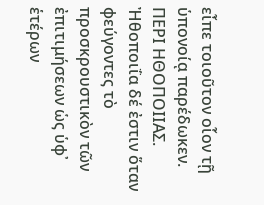εἶπε τοιοῦτον οἷον τῇ ὑπονοίᾳ παρέδωκεν.
ΠΕΡΙ ΗΘΟΠΟΙΙΑΣ.
Ἠθοποιΐα δέ ἐστιν ὅταν φεύγοντες τὸ προσκρουστικὸν τῶν ἐπιτιμήσεων ὡς ὑφ᾽ ἑτέρων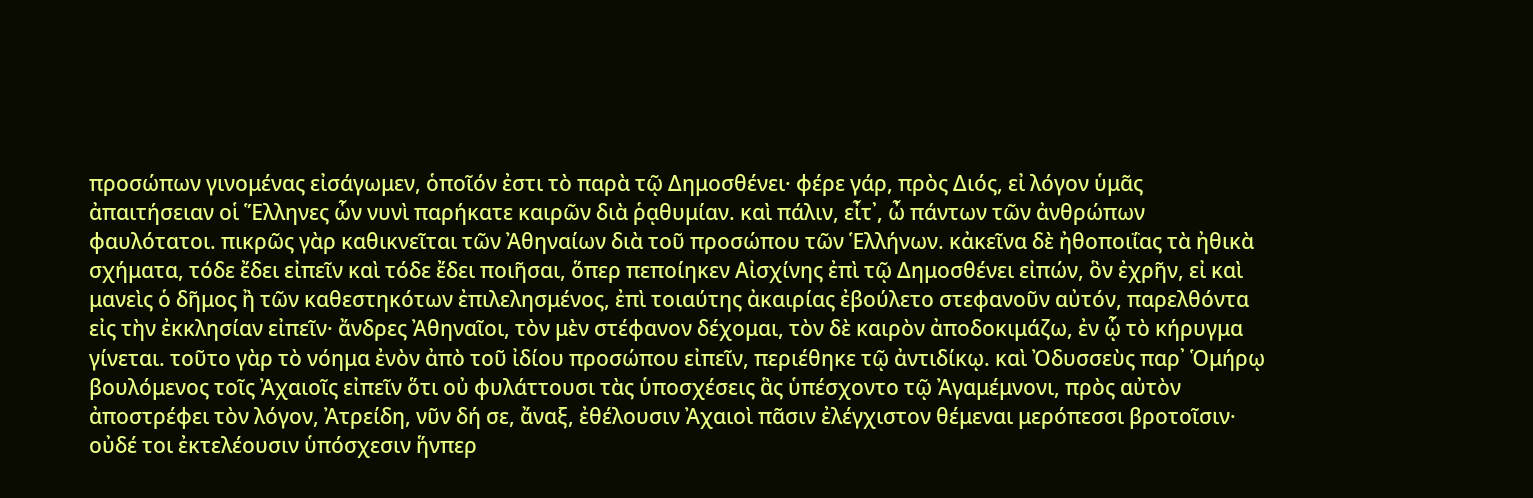προσώπων γινομένας εἰσάγωμεν, ὁποῖόν ἐστι τὸ παρὰ τῷ Δημοσθένει· φέρε γάρ, πρὸς Διός, εἰ λόγον ὑμᾶς ἀπαιτήσειαν οἱ Ἕλληνες ὧν νυνὶ παρήκατε καιρῶν διὰ ῥᾳθυμίαν. καὶ πάλιν, εἶτ᾽, ὦ πάντων τῶν ἀνθρώπων φαυλότατοι. πικρῶς γὰρ καθικνεῖται τῶν Ἀθηναίων διὰ τοῦ προσώπου τῶν Ἑλλήνων. κἀκεῖνα δὲ ἠθοποιΐας τὰ ἠθικὰ σχήματα, τόδε ἔδει εἰπεῖν καὶ τόδε ἔδει ποιῆσαι, ὅπερ πεποίηκεν Αἰσχίνης ἐπὶ τῷ Δημοσθένει εἰπών, ὃν ἐχρῆν, εἰ καὶ μανεὶς ὁ δῆμος ἢ τῶν καθεστηκότων ἐπιλελησμένος, ἐπὶ τοιαύτης ἀκαιρίας ἐβούλετο στεφανοῦν αὐτόν, παρελθόντα εἰς τὴν ἐκκλησίαν εἰπεῖν· ἄνδρες Ἀθηναῖοι, τὸν μὲν στέφανον δέχομαι, τὸν δὲ καιρὸν ἀποδοκιμάζω, ἐν ᾧ τὸ κήρυγμα γίνεται. τοῦτο γὰρ τὸ νόημα ἐνὸν ἀπὸ τοῦ ἰδίου προσώπου εἰπεῖν, περιέθηκε τῷ ἀντιδίκῳ. καὶ Ὀδυσσεὺς παρ᾽ Ὁμήρῳ βουλόμενος τοῖς Ἀχαιοῖς εἰπεῖν ὅτι οὐ φυλάττουσι τὰς ὑποσχέσεις ἃς ὑπέσχοντο τῷ Ἀγαμέμνονι, πρὸς αὐτὸν ἀποστρέφει τὸν λόγον, Ἀτρείδη, νῦν δή σε, ἄναξ, ἐθέλουσιν Ἀχαιοὶ πᾶσιν ἐλέγχιστον θέμεναι μερόπεσσι βροτοῖσιν· οὐδέ τοι ἐκτελέουσιν ὑπόσχεσιν ἥνπερ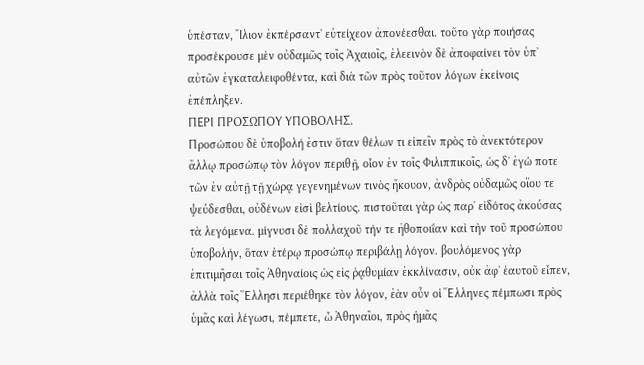ὑπέσταν, Ἴλιον ἐκπέρσαντ᾽ εὐτείχεον ἀπονέεσθαι. τοῦτο γὰρ ποιήσας προσέκρουσε μὲν οὐδαμῶς τοῖς Ἀχαιοῖς, ἐλεεινὸν δὲ ἀποφαίνει τὸν ὑπ᾽ αὐτῶν ἐγκαταλειφοθέντα, καὶ διὰ τῶν πρὸς τοῦτον λόγων ἐκείνοις ἐπέπληξεν.
ΠΕΡΙ ΠΡΟΣΩΠΟΥ ΥΠΟΒΟΛΗΣ.
Προσώπου δὲ ὑποβολή ἐστιν ὅταν θέλων τι εἰπεῖν πρὸς τὸ ἀνεκτότερον ἄλλῳ προσώπῳ τὸν λόγον περιθῇ, οἷον ἐν τοῖς Φιλιππικοῖς, ὡς δ᾽ ἐγώ ποτε τῶν ἐν αὐτῇ τῇ χώρᾳ γεγενημένων τινὸς ἤκουον, ἀνδρὸς οὐδαμῶς οἵου τε ψεύδεσθαι, οὐδένων εἰσὶ βελτίους. πιστοῦται γὰρ ὡς παρ᾽ εἰδότος ἀκούσας τὰ λεγόμενα. μίγνυσι δὲ πολλαχοῦ τήν τε ἠθοποιΐαν καὶ τὴν τοῦ προσώπου ὑποβολήν, ὅταν ἑτέρῳ προσώπῳ περιβάλῃ λόγον. βουλόμενος γὰρ ἐπιτιμῆσαι τοῖς Ἀθηναίοις ὡς εἰς ῥᾳθυμίαν ἐκκλίνασιν, οὐκ ἀφ᾽ ἑαυτοῦ εἶπεν, ἀλλὰ τοῖς Ἕλλησι περιέθηκε τὸν λόγον, ἐὰν οὖν οἱ Ἕλληνες πέμπωσι πρὸς ὑμᾶς καὶ λέγωσι, πέμπετε, ὦ Ἀθηναῖοι, πρὸς ἡμᾶς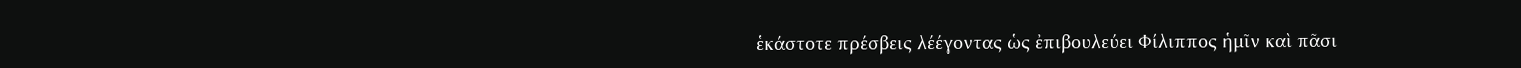ἑκάστοτε πρέσβεις λέέγοντας ὡς ἐπιβουλεύει Φίλιππος ἡμῖν καὶ πᾶσι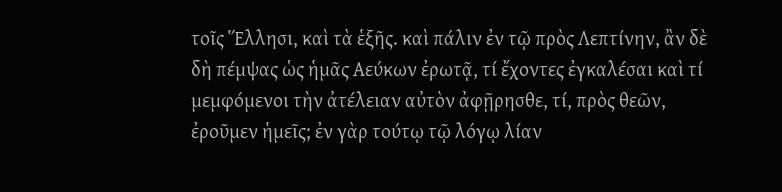τοῖς Ἕλλησι, καὶ τὰ ἑξῆς. καὶ πάλιν ἐν τῷ πρὸς Λεπτίνην, ἂν δὲ δὴ πέμψας ὡς ἡμᾶς Αεύκων ἐρωτᾷ, τί ἔχοντες ἐγκαλέσαι καὶ τί μεμφόμενοι τὴν ἀτέλειαν αὐτὸν ἀφῇρησθε, τί, πρὸς θεῶν, ἐροῦμεν ἡμεῖς; ἐν γὰρ τούτῳ τῷ λόγῳ λίαν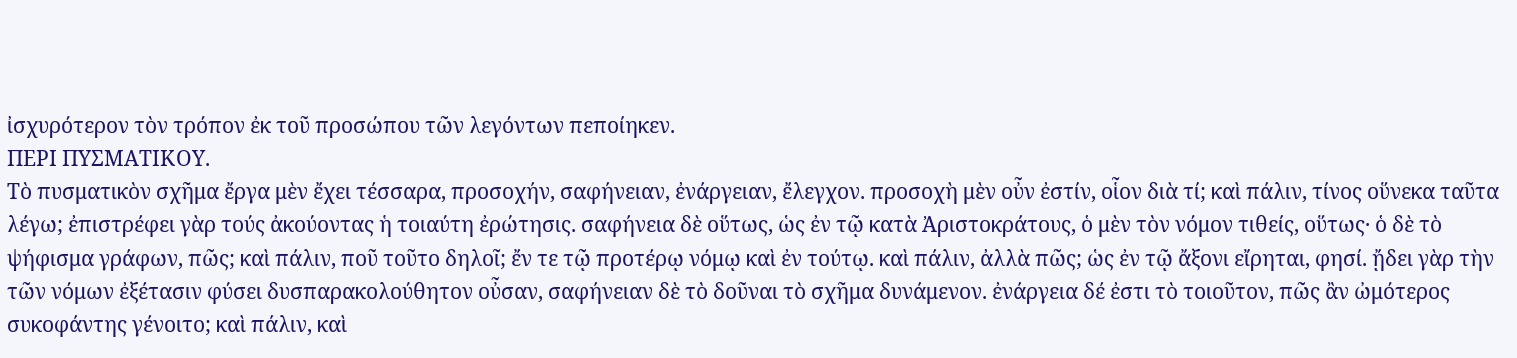ἰσχυρότερον τὸν τρόπον ἐκ τοῦ προσώπου τῶν λεγόντων πεποίηκεν.
ΠΕΡΙ ΠΥΣΜΑΤΙΚΟΥ.
Τὸ πυσματικὸν σχῆμα ἔργα μὲν ἔχει τέσσαρα, προσοχήν, σαφήνειαν, ἐνάργειαν, ἔλεγχον. προσοχὴ μὲν οὖν ἐστίν, οἷον διὰ τί; καὶ πάλιν, τίνος οὕνεκα ταῦτα λέγω; ἐπιστρέφει γὰρ τούς ἀκούοντας ἡ τοιαύτη ἐρώτησις. σαφήνεια δὲ οὕτως, ὡς ἐν τῷ κατὰ Ἀριστοκράτους, ὁ μὲν τὸν νόμον τιθείς, οὕτως· ὁ δὲ τὸ ψήφισμα γράφων, πῶς; καὶ πάλιν, ποῦ τοῦτο δηλοῖ; ἔν τε τῷ προτέρῳ νόμῳ καὶ ἐν τούτῳ. καὶ πάλιν, ἀλλὰ πῶς; ὡς ἐν τῷ ἄξονι εἴρηται, φησί. ᾔδει γὰρ τὴν τῶν νόμων ἐξέτασιν φύσει δυσπαρακολούθητον οὖσαν, σαφήνειαν δὲ τὸ δοῦναι τὸ σχῆμα δυνάμενον. ἐνάργεια δέ ἐστι τὸ τοιοῦτον, πῶς ἂν ὠμότερος συκοφάντης γένοιτο; καὶ πάλιν, καὶ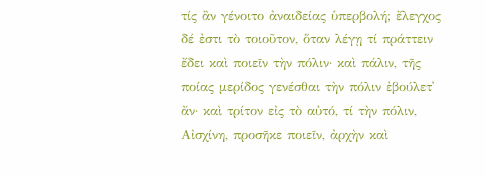τίς ἂν γένοιτο ἀναιδείας ὑπερβολή; ἔλεγχος δέ ἐστι τὸ τοιοῦτον, ὅταν λέγῃ τί πράττειν ἔδει καὶ ποιεῖν τὴν πόλιν· καὶ πάλιν, τῆς ποίας μερίδος γενέσθαι τὴν πόλιν ἐβούλετ᾽ ἄν· καὶ τρίτον εἰς τὸ αὐτό, τί τὴν πόλιν, Αἰσχίνη, προσῆκε ποιεῖν, ἀρχὴν καὶ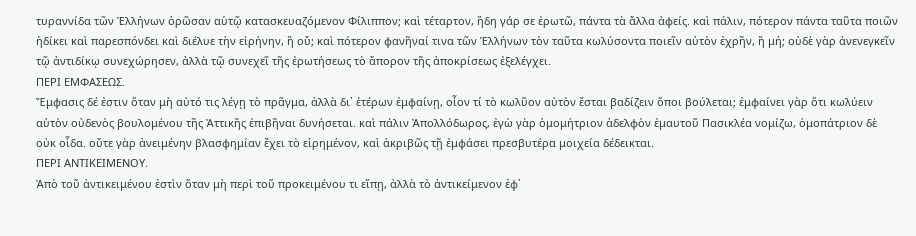τυραννίδα τῶν Ἑλλήνων ὁρῶσαν αὑτῷ κατασκευαζόμενον Φίλιππον; καὶ τέταρτον, ἤδη γάρ σε ἐρωτῶ, πάντα τὰ ἄλλα ἀφείς. καὶ πάλιν, πότερον πάντα ταῦτα ποιῶν ἠδίκει καὶ παρεσπόνδει καὶ διέλυε τὴν εἰρήνην, ἢ οὔ; καὶ πότερον φανῆναί τινα τῶν Ἑλλήνων τὸν ταῦτα κωλύσοντα ποιεῖν αὐτὸν ἐχρῆν, ἢ μή; οὐδὲ γὰρ ἀνενεγκεῖν τῷ ἀντιδίκῳ συνεχώρησεν, ἀλλὰ τῷ συνεχεῖ τῆς ἐρωτήσεως τὸ ἄπορον τῆς ἀποκρίσεως ἐξελέγχει.
ΠΕΡΙ ΕΜΦΑΣΕΩΣ.
Ἔμφασις δέ ἐστιν ὅταν μὴ αὐτό τις λέγῃ τὸ πρᾶγμα, ἀλλὰ δι᾽ ἑτέρων ἐμφαίνῃ, οἷον τί τὸ κωλῦον αὐτὸν ἔσται βαδίζειν ὅποι βούλεται; ἐμφαίνει γὰρ ὅτι κωλύειν αὐτὸν οὐδενὸς βουλομένου τῆς Ἀττικῆς ἐπιβῆναι δυνήσεται. καὶ πάλιν Ἀπολλόδωρος, ἐγὼ γὰρ ὁμομήτριον ἀδελφὸν ἐμαυτοῦ Πασικλέα νομίζω, ὁμοπάτριον δὲ οὐκ οἶδα. οὔτε γὰρ ἀνειμένην βλασφημίαν ἔχει τὸ εἰρημένον, καὶ ἀκριβῶς τῇ ἐμφάσει πρεσβυτέρα μοιχεία δέδεικται.
ΠΕΡΙ ΑΝΤΙΚΕΙΜΕΝΟΥ.
Ἀπὸ τοῦ ἀντικειμένου ἐστὶν ὅταν μὴ περὶ τοῦ προκειμένου τι εἴπῃ, ἀλλὰ τὸ ἀντικείμενον ἐφ᾽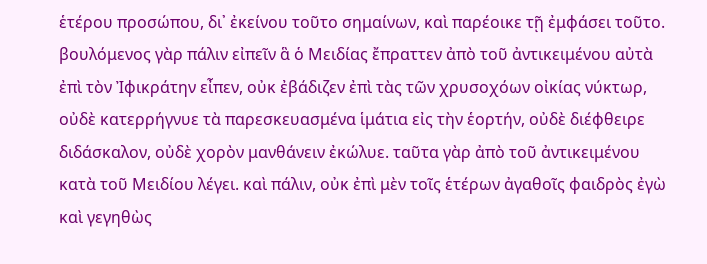ἑτέρου προσώπου, δι᾽ ἐκείνου τοῦτο σημαίνων, καὶ παρέοικε τῇ ἐμφάσει τοῦτο. βουλόμενος γὰρ πάλιν εἰπεῖν ἃ ὁ Μειδίας ἔπραττεν ἀπὸ τοῦ ἀντικειμένου αὐτὰ ἐπὶ τὸν Ἰφικράτην εἶπεν, οὐκ ἐβάδιζεν ἐπὶ τὰς τῶν χρυσοχόων οἰκίας νύκτωρ, οὐδὲ κατερρήγνυε τὰ παρεσκευασμένα ἱμάτια εἰς τὴν ἑορτήν, οὐδὲ διέφθειρε διδάσκαλον, οὐδὲ χορὸν μανθάνειν ἐκώλυε. ταῦτα γὰρ ἀπὸ τοῦ ἀντικειμένου κατὰ τοῦ Μειδίου λέγει. καὶ πάλιν, οὐκ ἐπὶ μὲν τοῖς ἑτέρων ἀγαθοῖς φαιδρὸς ἐγὼ καὶ γεγηθὼς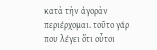κατὰ τὴν ἀγορὰν περιέρχομαι. τοῦτο γάρ που λέγει ὅτι οὗτοι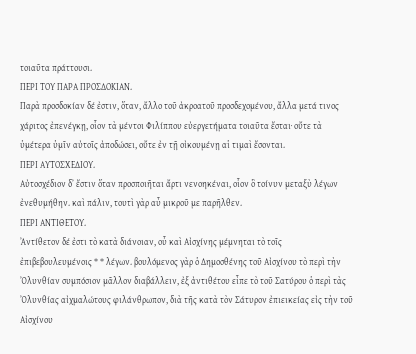τοιαῦτα πράττουσι.
ΠΕΡΙ ΤΟΥ ΠΑΡΑ ΠΡΟΣΔΟΚΙΑΝ.
Παρὰ προσδοκίαν δέ ἐστιν, ὅταν, ἄλλο τοῦ ἀκροατοῦ προσδεχομένου, ἄλλα μετά τινος χάριτος ἐπενέγκῃ, οἷον τὰ μέντοι Φιλίππου εὐεργετήματα τοιαῦτα ἔσται· οὔτε τὰ ὑμέτερα ὑμῖν αὐτοῖς ἀποδώσει, οὔτε ἐν τῇ οἰκουμένῃ αἱ τιμαὶ ἔσονται.
ΠΕΡΙ ΑΥΤΟΣΧΕΔΙΟΥ.
Αὐτοσχέδιον δ᾽ ἔστιν ὅταν προσποιῆται ἄρτι νενοηκέναι, οἷον ὃ τοίνυν μεταξὺ λέγων ἐνεθυμήθην. καὶ πάλιν, τουτὶ γὰρ αὖ μικροῦ με παρῆλθεν.
ΠΕΡΙ ΑΝΤΙΘΕΤΟΥ.
Ἀντίθετον δέ ἐστι τὸ κατὰ διάνοιαν, οὗ καὶ Αἰσχίνης μέμνηται τὸ τοῖς ἐπιβεβουλευμένοις * * λέγων. βουλόμενος γὰρ ὁ Δημοσθένης τοῦ Αἰσχίνου τὸ περὶ τὴν Ὀλυνθίαν συμπόσιον μᾶλλον διαβάλλειν, ἐξ ἀντιθέτου εἶπε τὸ τοῦ Σατύρου ὁ περὶ τὰς Ὀλυνθίας αἰχμαλώτους φιλάνθρωπον, διὰ τῆς κατὰ τὸν Σάτυρον ἐπιεικείας εἰς τὴν τοῦ Αἰσχίνου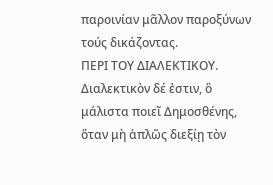παροινίαν μᾶλλον παροξύνων τούς δικάζοντας.
ΠΕΡΙ ΤΟΥ ΔΙΑΛΕΚΤΙΚΟΥ.
Διαλεκτικὸν δέ ἐστιν, ὃ μάλιστα ποιεῖ Δημοσθένης, ὅταν μὴ ἁπλῶς διεξίῃ τὸν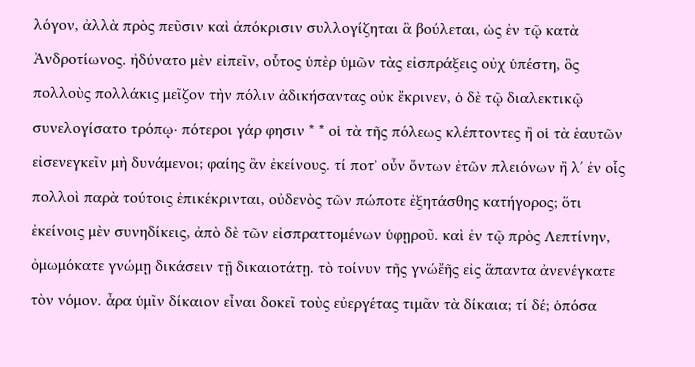λόγον, ἀλλὰ πρὸς πεῦσιν καὶ ἀπόκρισιν συλλογίζηται ἃ βούλεται, ὡς ἐν τῷ κατὰ Ἀνδροτίωνος. ἠδύνατο μὲν εἰπεῖν, οὗτος ὑπὲρ ὑμῶν τὰς εἰσπράξεις οὐχ ὑπέστη, ὃς πολλοὺς πολλάκις μεῖζον τὴν πόλιν ἀδικήσαντας οὐκ ἔκρινεν, ὁ δὲ τῷ διαλεκτικῷ συνελογίσατο τρόπῳ· πότεροι γάρ φησιν * * οἱ τὰ τῆς πόλεως κλέπτοντες ἢ οἱ τὰ ἑαυτῶν εἰσενεγκεῖν μὴ δυνάμενοι; φαίης ἂν ἐκείνους. τί ποτ᾽ οὖν ὄντων ἐτῶν πλειόνων ἢ λʹ ἐν οἷς πολλοὶ παρὰ τούτοις ἐπικέκρινται, οὐδενὸς τῶν πώποτε ἐξητάσθης κατήγορος; ὅτι ἐκείνοις μὲν συνηδίκεις, ἀπὸ δὲ τῶν εἰσπραττομένων ὑφῃροῦ. καὶ ἐν τῷ πρὸς Λεπτίνην, ὀμωμόκατε γνώμῃ δικάσειν τῇ δικαιοτάτῃ. τὸ τοίνυν τῆς γνώἔῆς εἰς ἅπαντα ἀνενέγκατε τὸν νόμον. ἆρα ὑμῖν δίκαιον εἶναι δοκεῖ τοὺς εὐεργέτας τιμᾶν τὰ δίκαια; τί δέ; ὁπόσα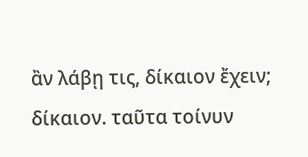ἂν λάβῃ τις, δίκαιον ἔχειν; δίκαιον. ταῦτα τοίνυν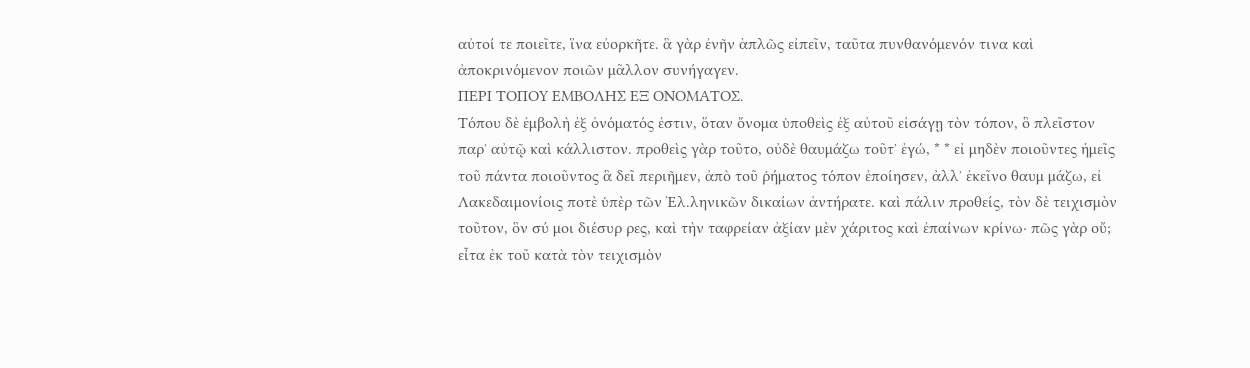αὐτοί τε ποιεῖτε, ἵνα εὐορκῆτε. ἃ γὰρ ἐνῆν ἁπλῶς εἰπεῖν, ταῦτα πυνθανόμενόν τινα καὶ ἀποκρινόμενον ποιῶν μᾶλλον συνήγαγεν.
ΠΕΡΙ ΤΟΠΟΥ ΕΜΒΟΛΗΣ ΕΞ ΟΝΟΜΑΤΟΣ.
Τόπου δὲ ἐμβολὴ ἐξ ὀνόματός ἐστιν, ὅταν ὄνομα ὑποθεὶς ἐξ αὐτοῦ εἰσάγῃ τὸν τόπον, ὃ πλεῖστον παρ᾽ αὐτῷ καὶ κάλλιστον. προθεὶς γὰρ τοῦτο, οὐδὲ θαυμάζω τοῦτ᾽ ἐγώ, * * εἰ μηδὲν ποιοῦντες ἡμεῖς τοῦ πάντα ποιοῦντος ἃ δεῖ περιῆμεν, ἀπὸ τοῦ ῥήματος τόπον ἐποίησεν, ἀλλ᾽ ἐκεῖνο θαυμ μάζω, εἰ Λακεδαιμονίοις ποτὲ ὑπὲρ τῶν Ἐλ.ληνικῶν δικαίων ἀντήρατε. καὶ πάλιν προθείς, τὸν δὲ τειχισμὸν τοῦτον, ὃν σύ μοι διέσυρ ρες, καὶ τὴν ταφρείαν ἀξίαν μὲν χάριτος καὶ ἐπαίνων κρίνω· πῶς γὰρ οὔ; εἶτα ἐκ τοῦ κατὰ τὸν τειχισμὸν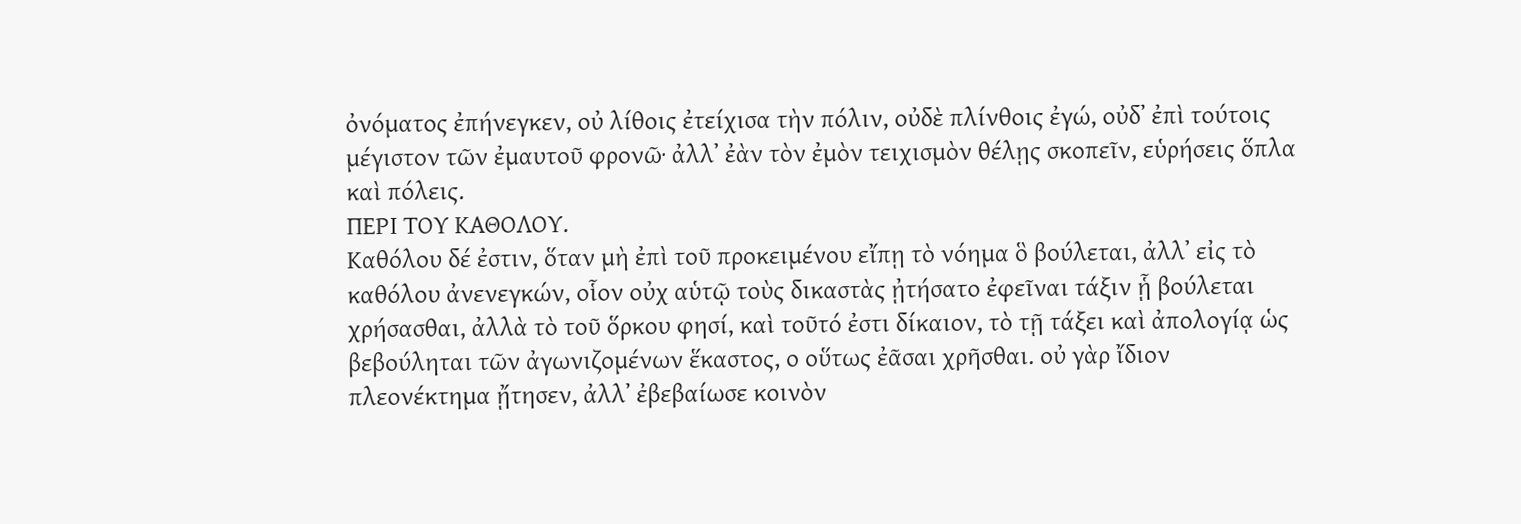ὀνόματος ἐπήνεγκεν, οὐ λίθοις ἐτείχισα τὴν πόλιν, οὐδὲ πλίνθοις ἐγώ, οὐδ᾽ ἐπὶ τούτοις μέγιστον τῶν ἐμαυτοῦ φρονῶ· ἀλλ᾽ ἐὰν τὸν ἐμὸν τειχισμὸν θέλῃς σκοπεῖν, εὑρήσεις ὅπλα καὶ πόλεις.
ΠΕΡΙ ΤΟΥ ΚΑΘΟΛΟΥ.
Καθόλου δέ ἐστιν, ὅταν μὴ ἐπὶ τοῦ προκειμένου εἴπῃ τὸ νόημα ὃ βούλεται, ἀλλ᾽ εἰς τὸ καθόλου ἀνενεγκών, οἷον οὐχ αὑτῷ τοὺς δικαστὰς ᾐτήσατο ἐφεῖναι τάξιν ᾗ βούλεται χρήσασθαι, ἀλλὰ τὸ τοῦ ὅρκου φησί, καὶ τοῦτό ἐστι δίκαιον, τὸ τῇ τάξει καὶ ἀπολογίᾳ ὡς βεβούληται τῶν ἀγωνιζομένων ἕκαστος, ο οὕτως ἐᾶσαι χρῆσθαι. οὐ γὰρ ἴδιον πλεονέκτημα ᾔτησεν, ἀλλ᾽ ἐβεβαίωσε κοινὸν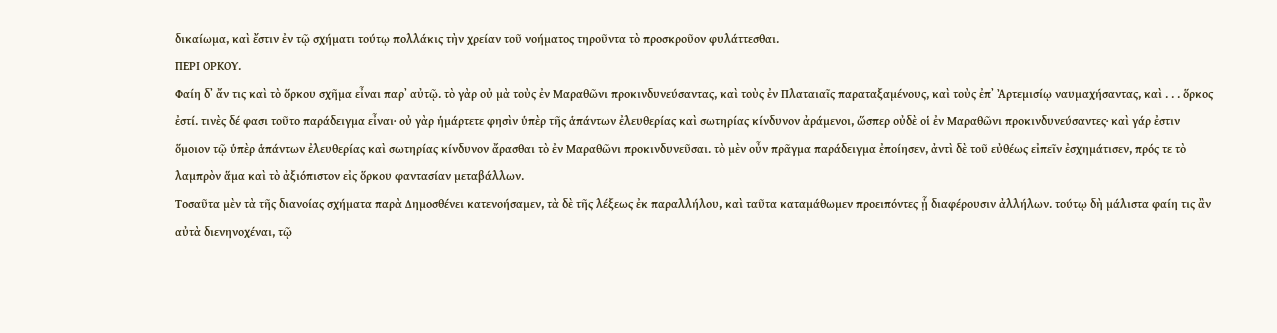δικαίωμα, καὶ ἔστιν ἐν τῷ σχήματι τούτῳ πολλάκις τὴν χρείαν τοῦ νοήματος τηροῦντα τὸ προσκροῦον φυλάττεσθαι.
ΠΕΡΙ ΟΡΚΟΥ.
Φαίη δ᾽ ἄν τις καὶ τὸ ὅρκου σχῆμα εἶναι παρ᾽ αὐτῷ. τὸ γὰρ οὐ μὰ τοὺς ἐν Μαραθῶνι προκινδυνεύσαντας, καὶ τοὺς ἐν Πλαταιαῖς παραταξαμένους, καὶ τοὺς ἐπ᾽ Ἀρτεμισίῳ ναυμαχήσαντας, καὶ . . . ὅρκος ἐστί. τινὲς δέ φασι τοῦτο παράδειγμα εἶναι· οὐ γὰρ ἡμάρτετε φησὶν ὑπὲρ τῆς ἁπάντων ἐλευθερίας καὶ σωτηρίας κίνδυνον ἀράμενοι, ὥσπερ οὐδὲ οἱ ἐν Μαραθῶνι προκινδυνεύσαντες· καὶ γάρ ἐστιν ὅμοιον τῷ ὑπὲρ ἁπάντων ἐλευθερίας καὶ σωτηρίας κίνδυνον ἄρασθαι τὸ ἐν Μαραθῶνι προκινδυνεῦσαι. τὸ μὲν οὖν πρᾶγμα παράδειγμα ἐποίησεν, ἀντὶ δὲ τοῦ εὐθέως εἰπεῖν ἐσχημάτισεν, πρός τε τὸ λαμπρὸν ἅμα καὶ τὸ ἀξιόπιστον εἰς ὅρκου φαντασίαν μεταβάλλων.
Τοσαῦτα μὲν τὰ τῆς διανοίας σχήματα παρὰ Δημοσθένει κατενοήσαμεν, τὰ δὲ τῆς λέξεως ἐκ παραλλήλου, καὶ ταῦτα καταμάθωμεν προειπόντες ᾗ διαφέρουσιν ἀλλήλων. τούτῳ δὴ μάλιστα φαίη τις ἂν αὐτὰ διενηνοχέναι, τῷ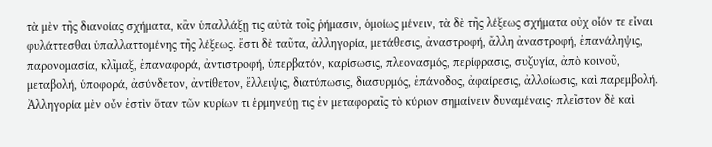τὰ μὲν τῆς διανοίας σχήματα, κἂν ὑπαλλάξῃ τις αὐτὰ τοῖς ῥήμασιν, ὁμοίως μένειν, τὰ δὲ τῆς λέξεως σχήματα οὐχ οἷόν τε εἶναι φυλάττεσθαι ὑπαλλαττομένης τῆς λέξεως. ἔστι δὲ ταῦτα, ἀλληγορία, μετάθεσις, ἀναστροφή, ἄλλη ἀναστροφή, ἐπανάληψις, παρονομασία, κλῖμαξ, ἐπαναφορά, ἀντιστροφή, ὑπερβατόν, καρίσωσις, πλεονασμός, περίφρασις, συζυγία, ἀπὸ κοινοῦ, μεταβολή, ὑποφορά, ἀσύνδετον, ἀντίθετον, ἔλλειψις, διατύπωσις, διασυρμός, ἐπάνοδος, ἀφαίρεσις, ἀλλοίωσις, καὶ παρεμβολή.
Ἀλληγορία μὲν οὖν ἐστὶν ὅταν τῶν κυρίων τι ἑρμηνεύῃ τις ἐν μεταφοραῖς τὸ κύριον σημαίνειν δυναμέναις· πλεῖστον δὲ καὶ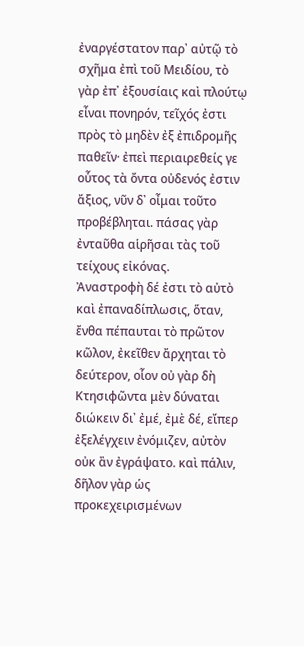ἐναργέστατον παρ᾽ αὐτῷ τὸ σχῆμα ἐπὶ τοῦ Μειδίου, τὸ γὰρ ἐπ᾽ ἐξουσίαις καὶ πλούτῳ εἶναι πονηρόν, τεῖχός ἐστι πρὸς τὸ μηδὲν ἐξ ἐπιδρομῆς παθεῖν· ἐπεὶ περιαιρεθείς γε οὗτος τὰ ὄντα οὐδενός ἐστιν ἄξιος, νῦν δ᾽ οἶμαι τοῦτο προβέβληται. πάσας γὰρ ἐνταῦθα αἱρῆσαι τὰς τοῦ τείχους εἰκόνας.
Ἀναστροφὴ δέ ἐστι τὸ αὐτὸ καὶ ἐπαναδίπλωσις, ὅταν, ἔνθα πέπαυται τὸ πρῶτον κῶλον, ἐκεῖθεν ἄρχηται τὸ δεύτερον, οἷον οὐ γὰρ δὴ Κτησιφῶντα μὲν δύναται διώκειν δι᾽ ἐμέ, ἐμὲ δέ, εἴπερ ἐξελέγχειν ἐνόμιζεν, αὐτὸν οὐκ ἂν ἐγράψατο. καὶ πάλιν, δῆλον γὰρ ὡς προκεχειρισμένων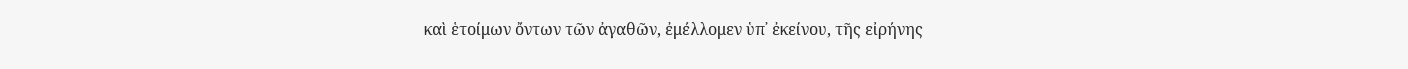καὶ ἑτοίμων ὄντων τῶν ἀγαθῶν, ἐμέλλομεν ὑπ᾽ ἐκείνου, τῆς εἰρήνης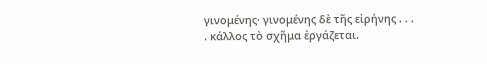γινομένης· γινομένης δὲ τῆς εἰρήνης . . . . κάλλος τὸ σχῆμα ἐργάζεται.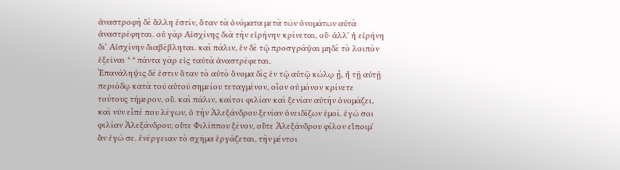ἀναστροφὴ δὲ ἄλλη ἐστίν, ὅταν τὰ ὀνόματα μετὰ τῶν ὀνομάτων αὐτὰ ἀναστρέφηται. οὐ γὰρ Αἰσχίνης διὰ τὴν εἰρήνην κρίνεται, οὔ· ἀλλ᾽ ἡ εἰρήνη δι᾽ Αἰσχίνην διαβέβληται. καὶ πάλιν, ἐν δὲ τῷ προσγράψαι μηδὲ τὸ λοιπὸν ἐξεῖναι * * πάντα γὰρ εἰς ταὐτὰ ἀναστρέφεται.
Ἐπανάληψις δέ ἐστιν ὅταν τὸ αὐτὸ ὄνομα δὶς ἐν τῷ αὐτῷ κώλῳ ᾖ, ἢ τῇ αὐτῇ περιόδῳ κατὰ τοῦ αὐτοῦ σημείου τεταγμένον, οἷον οὐ μόνον κρίνετε τούτους τήμερον, οὔ. καὶ πάλιν, καίτοι φιλίαν καὶ ξενίαν αὐτὴν ὀνομάζει, καὶ νῦν εἶπέ που λέγων, ὁ τὴν Ἀλεξάνδρου ξενίαν ὀνειδίζων ἐμοί. ἐγώ σοι φιλίαν Ἀλεξάνδρου; οὔτε Φιλίππου ξένον, οὔτε Ἀλεξάνδρου φίλον εἴποιμ᾽ ἂν ἐγώ σε. ἐνέργειαν τὸ σχῆμα ἐργάζεται, τὴν μέντοι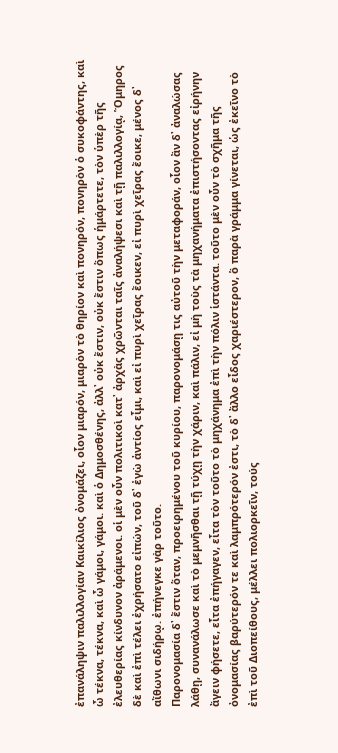ἐπανάληψιν παλιλλογίαν Καικίλιος ὀνομάζει, οἷον μιαρόν, μιαρὸν τὸ θηρίον καὶ πονηρόν, πονηρὸν ὁ συκοφάντης, καὶ ὦ τέκνα, τέκνα, καὶ ὦ γάμοι, γάμοι. καὶ ὁ Δημοσθένης, ἀλλ᾽ οὐκ ἔστιν, οὐκ ἔστιν ὅπως ἡμάρτετε, τὸν ὑπὲρ τῆς ἐλευθερίας κίνδυνον ἀράμενοι. οἱ μὲν οὖν πολιτικοὶ κατ᾽ ἀρχὰς χρῶνται ταῖς ἀναλήψεσι καὶ τῇ παλιλλογίᾳ, Ὅμηρος δὲ καὶ ἐπὶ τέλει ἐχρήσατο εἰπών, τοῦ δ᾽ ἐγὼ ἀντίος εἶμι, καὶ εἰ πυρὶ χεῖρας ἔοικεν, εἰ πυρὶ χεῖρας ἔοικε, μένος δ᾽ αἴθωνι σιδήρῳ. ἐπήνεγκε γὰρ τοῦτο.
Παρονομασία δ᾽ ἔστιν ὅταν, προειρημένου τοῦ κυρίου, παρονομάσῃ τις αὐτοῦ τὴν μεταφοράν, οἷον ἂν δ᾽ ἀναλώσας λάθῃ, συνανάλωσε καὶ τὸ μεμνῆσθαι τῇ τύχῃ τὴν χάριν, καὶ πάλιν, εἰ μὴ τοὺς τὰ μηχανήματα ἐπιστήσοντας εἰρήνην ἄγειν φήσετε, εἶτα ἐπήγαγεν, εἶτα τὸν τοῦτο τὸ μηχάνημα ἐπὶ τὴν πόλιν ἱστάντα. τοῦτο μὲν οὖν τὸ σχῆμα τῆς ὀνομασίας βαρύτερόν τε καὶ λαμπρότερόν ἐστι, τὸ δ᾽ ἄλλο εἶδος χαριέστερον, ὃ παρὰ γράμμα γίνεται, ὡς ἐκεῖνο τὸ ἐπὶ τοῦ Διοπείθους, μέλλει πολιορκεῖν, τούς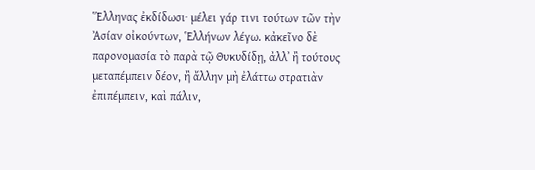Ἕλληνας ἐκδίδωσι· μέλει γάρ τινι τούτων τῶν τὴν Ἀσίαν οἰκούντων, Ἑλλήνων λέγω. κἀκεῖνο δὲ παρονομασία τὸ παρὰ τῷ Θυκυδίδῃ, ἀλλ᾽ ἢ τούτους μεταπέμπειν δέον, ἢ ἄλλην μὴ ἐλάττω στρατιὰν ἐπιπέμπειν, καὶ πάλιν,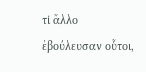τί ἄλλο ἐβούλευσαν οὗτοι,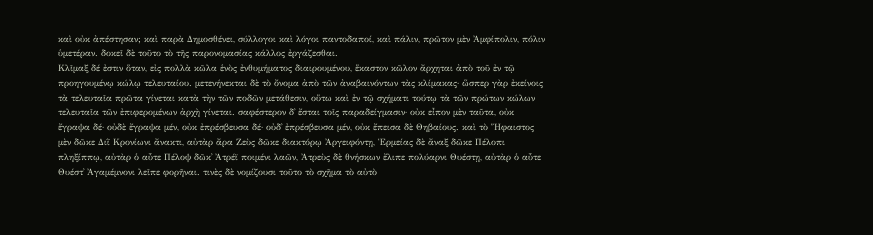καὶ οὐκ ἀπέστησαν; καὶ παρὰ Δημοσθένει, σύλλογοι καὶ λόγοι παντοδαποί, καὶ πάλιν, πρῶτον μὲν Ἀμφίπολιν, πόλιν ὑμετέραν. δοκεῖ δὲ τοῦτο τὸ τῆς παρονομασίας κάλλος ἐργάζεσθαι.
Κλῖμαξ δέ ἐστιν ὅταν, εἰς πολλὰ κῶλα ἑνὸς ἐνθυμήματος διαιρουμένου, ἕκαστον κῶλον ἄρχηται ἀπὸ τοῦ ἐν τῷ προηγουμένῳ κώλῳ τελευταίου. μετενήνεκται δὲ τὸ ὄνομα ἀπὸ τῶν ἀναβαινόντων τὰς κλίμακας· ὥσπερ γὰρ ἐκείνοις τὰ τελευταῖα πρῶτα γίνεται κατὰ τὴν τῶν ποδῶν μετάθεσιν, οὕτω καὶ ἐν τῷ σχήματι τούτῳ τὰ τῶν πρώτων κώλων τελευταῖα τῶν ἐπιφερομένων ἀρχὴ γίνεται. σαφέστερον δ᾽ ἔσται τοῖς παραδείγμασιν· οὐκ εἶπον μὲν ταῦτα, οὐκ ἔγραψα δέ· οὐδὲ ἔγραψα μέν, οὐκ ἐπρέσβευσα δέ· οὐδ᾽ ἐπρέσβευσα μέν, οὐκ ἔπεισα δὲ Θηβαίους. καὶ τὸ Ἥφαιστος μὲν δῶκε Διῒ Κρονίωνι ἄνακτι, αὐτὰρ ἄρα Ζεὺς δῶκε διακτόρῳ Ἀργειφόντῃ, Ἑρμείας δὲ ἄναξ δῶκε Πέλοπι πληξίππῳ, αὐτὰρ ὁ αὖτε Πέλοψ δῶκ᾽ Ἀτρέϊ ποιμένι λαῶν, Ἀτρεὺς δὲ θνήσκων ἔλιπε πολύαρνι Θυέστῃ, αὐτὰρ ὁ αὖτε Θυέστ᾽ Ἀγαμέμνονι λεῖπε φορῆναι. τινὲς δὲ νομίζουσι τοῦτο τὸ σχῆμα τὸ αὐτὸ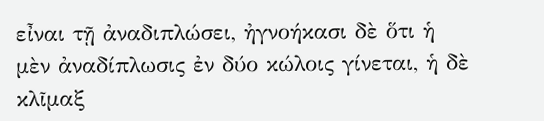εἶναι τῇ ἀναδιπλώσει, ἠγνοήκασι δὲ ὅτι ἡ μὲν ἀναδίπλωσις ἐν δύο κώλοις γίνεται, ἡ δὲ κλῖμαξ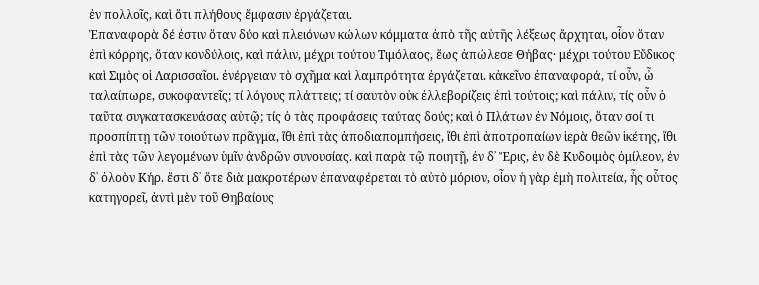ἐν πολλοῖς, καὶ ὅτι πλήθους ἔμφασιν ἐργάζεται.
Ἐπαναφορὰ δέ ἐστιν ὅταν δύο καὶ πλειόνων κώλων κόμματα ἀπὸ τῆς αὐτῆς λέξεως ἄρχηται, οἷον ὅταν ἐπὶ κόρρης, ὅταν κονδύλοις, καὶ πάλιν, μέχρι τούτου Τιμόλαος, ἕως ἀπώλεσε Θήβας· μέχρι τούτου Εὔδικος καὶ Σιμὸς οἱ Λαρισσαῖοι. ἐνέργειαν τὸ σχῆμα καὶ λαμπρότητα ἐργάζεται. κἀκεῖνο ἐπαναφορά, τί οὖν, ὦ ταλαίπωρε, συκοφαντεῖς; τί λόγους πλάττεις; τί σαυτὸν οὐκ ἐλλεβορίζεις ἐπὶ τούτοις; καὶ πάλιν, τίς οὖν ὁ ταῦτα συγκατασκευάσας αὐτῷ; τίς ὁ τὰς προφάσεις ταύτας δούς; καὶ ὁ Πλάτων ἐν Νόμοις, ὅταν σοί τι προσπίπτῃ τῶν τοιούτων πρᾶγμα, ἴθι ἐπὶ τὰς ἀποδιαπομπήσεις, ἴθι ἐπὶ ἀποτροπαίων ἱερὰ θεῶν ἱκέτης, ἴθι ἐπὶ τὰς τῶν λεγομένων ὑμῖν ἀνδρῶν συνουσίας. καὶ παρὰ τῷ ποιητῇ, ἐν δ᾽ Ἔρις, ἐν δὲ Κυδοιμὸς ὁμίλεον, ἐν δ᾽ ὀλοὸν Κήρ. ἔστι δ᾽ ὅτε διὰ μακροτέρων ἐπαναφέρεται τὸ αὐτὸ μόριον, οἷον ἡ γὰρ ἐμὴ πολιτεία, ἧς οὗτος κατηγορεῖ, ἀντὶ μὲν τοῦ Θηβαίους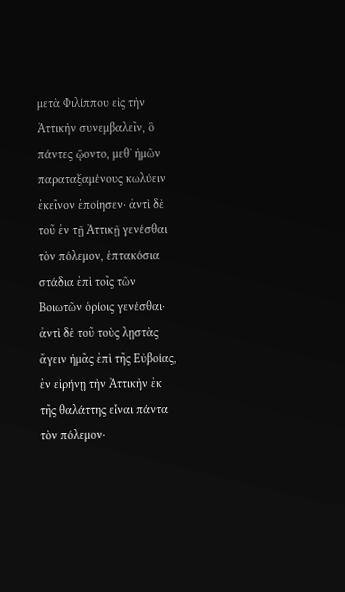μετὰ Φιλίππου εἰς τὴν Ἀττικὴν συνεμβαλεῖν, ὃ πάντες ᾤοντο, μεθ᾽ ἡμῶν παραταξαμένους κωλύειν ἐκεῖνον ἐποίησεν· ἀντὶ δὲ τοῦ ἐν τῇ Ἀττικῇ γενέσθαι τὸν πόλεμον, ἑπτακόσια στάδια ἐπὶ τοῖς τῶν Βοιωτῶν ὁρίοις γενέσθαι· ἀντὶ δὲ τοῦ τοὺς λῃστὰς ἄγειν ἡμᾶς ἐπὶ τῆς Εὐβοίας, ἐν εἰρήνῃ τὴν Ἀττικὴν ἐκ τῆς θαλάττης εἶναι πάντα τὸν πόλεμον·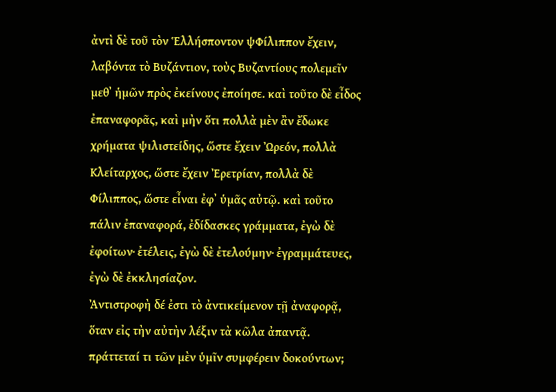ἀντὶ δὲ τοῦ τὸν Ἑλλήσποντον ψΦίλιππον ἔχειν, λαβόντα τὸ Βυζάντιον, τοὺς Βυζαντίους πολεμεῖν μεθ᾽ ἡμῶν πρὸς ἐκείνους ἐποίησε. καὶ τοῦτο δὲ εἶδος ἐπαναφορᾶς, καὶ μὴν ὅτι πολλὰ μὲν ἂν ἔδωκε χρήματα ψιλιστείδης, ὥστε ἔχειν Ὠρεόν, πολλὰ Κλείταρχος, ὥστε ἔχειν Ἐρετρίαν, πολλὰ δὲ Φίλιππος, ὥστε εἶναι ἐφ᾽ ὑμᾶς αὐτῷ. καὶ τοῦτο πάλιν ἐπαναφορά, ἐδίδασκες γράμματα, ἐγὼ δὲ ἐφοίτων· ἐτέλεις, ἐγὼ δὲ ἐτελούμην· ἐγραμμάτευες, ἐγὼ δὲ ἐκκλησίαζον.
Ἀντιστροφὴ δέ ἐστι τὸ ἀντικείμενον τῇ ἀναφορᾷ, ὅταν εἰς τὴν αὐτὴν λέξιν τὰ κῶλα ἀπαντᾷ. πράττεταί τι τῶν μὲν ὑμῖν συμφέρειν δοκούντων;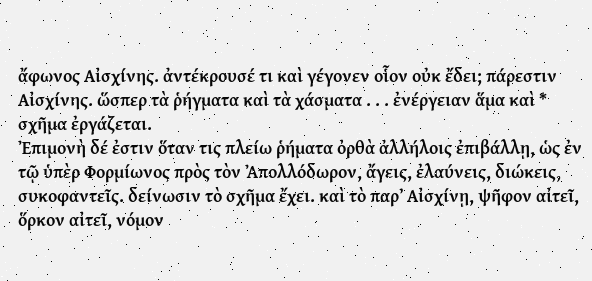ἄφωνος Αἰσχίνης. ἀντέκρουσέ τι καὶ γέγονεν οἷον οὐκ ἔδει; πάρεστιν Αἰσχίνης. ὥσπερ τὰ ῥήγματα καὶ τὰ χάσματα . . . ἐνέργειαν ἅμα καὶ * σχῆμα ἐργάζεται.
Ἐπιμονὴ δέ ἐστιν ὅταν τις πλείω ῥήματα ὀρθὰ ἀλλήλοις ἐπιβάλλῃ, ὡς ἐν τῷ ὑπὲρ Φορμίωνος πρὸς τὸν Ἀπολλόδωρον, ἄγεις, ἐλαύνεις, διώκεις, συκοφαντεῖς. δείνωσιν τὸ σχῆμα ἔχει. καὶ τὸ παρʼ Αἰσχίνῃ, ψῆφον αἰτεῖ, ὅρκον αἰτεῖ, νόμον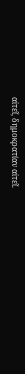αἰτεῖ, δημοκρατίαν αἰτεῖ.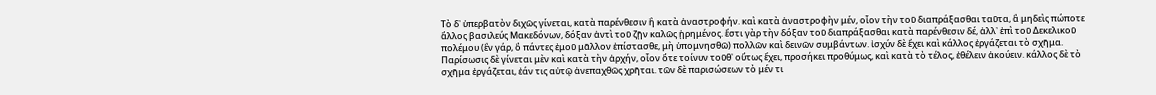Τὸ δ᾽ ὑπερβατὸν διχῶς γίνεται, κατὰ παρένθεσιν ἢ κατὰ ἀναστροφήν. καὶ κατὰ ἀναστροφὴν μέν, οἷον τὴν τοῦ διαπράξασθαι ταῦτα, ἃ μηδεὶς πώποτε ἄλλος βασιλεύς Μακεδόνων, δόξαν ἀντὶ τοῦ ζῇν καλῶς ᾑρημένος. ἔστι γὰρ τὴν δόξαν τοῦ διαπράξασθαι κατὰ παρένθεσιν δέ, ἀλλ᾽ ἐπὶ τοῦ Δεκελικοῦ πολέμου (ἓν γάρ, ὃ πάντες ἐμοῦ μᾶλλον ἐπίστασθε, μὴ ὑπομνησθῶ) πολλῶν καὶ δεινῶν συμβάντων. ἰσχύν δὲ ἔχει καὶ κάλλος ἐργάζεται τὸ σχῆμα.
Παρίσωσις δὲ γίνεται μὲν καὶ κατὰ τὴν ἀρχήν, οἷον ὅτε τοίνυν τοῦθ᾽ οὕτως ἔχει, προσήκει προθύμως, καὶ κατὰ τὸ τέλος, ἐθέλειν ἀκούειν. κάλλος δὲ τὸ σχῆμα ἐργάζεται, ἐάν τις αὐτῷ ἀνεπαχθῶς χρῆται. τῶν δὲ παρισώσεων τὸ μέν τι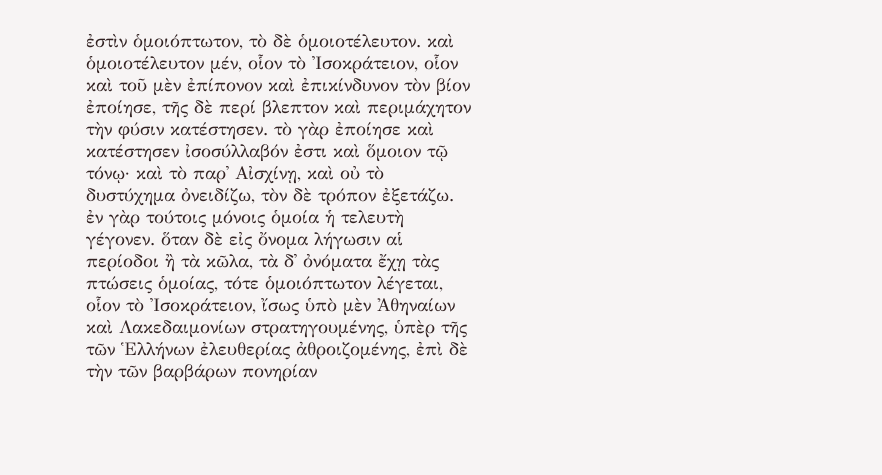ἐστὶν ὁμοιόπτωτον, τὸ δὲ ὁμοιοτέλευτον. καὶ ὁμοιοτέλευτον μέν, οἷον τὸ Ἰσοκράτειον, οἷον καὶ τοῦ μὲν ἐπίπονον καὶ ἐπικίνδυνον τὸν βίον ἐποίησε, τῆς δὲ περί βλεπτον καὶ περιμάχητον τὴν φύσιν κατέστησεν. τὸ γὰρ ἐποίησε καὶ κατέστησεν ἰσοσύλλαβόν ἐστι καὶ ὅμοιον τῷ τόνῳ· καὶ τὸ παρ᾽ Αἰσχίνῃ, καὶ οὐ τὸ δυστύχημα ὀνειδίζω, τὸν δὲ τρόπον ἐξετάζω. ἐν γὰρ τούτοις μόνοις ὁμοία ἡ τελευτὴ γέγονεν. ὅταν δὲ εἰς ὄνομα λήγωσιν αἱ περίοδοι ἢ τὰ κῶλα, τὰ δ᾽ ὀνόματα ἔχῃ τὰς πτώσεις ὁμοίας, τότε ὁμοιόπτωτον λέγεται, οἷον τὸ Ἰσοκράτειον, ἴσως ὑπὸ μὲν Ἀθηναίων καὶ Λακεδαιμονίων στρατηγουμένης, ὑπὲρ τῆς τῶν Ἑλλήνων ἐλευθερίας ἀθροιζομένης, ἐπὶ δὲ τὴν τῶν βαρβάρων πονηρίαν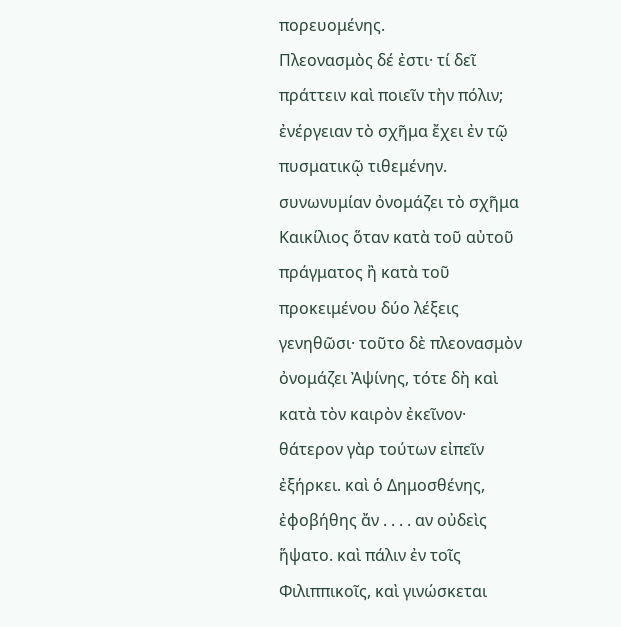πορευομένης.
Πλεονασμὸς δέ ἐστι· τί δεῖ πράττειν καὶ ποιεῖν τὴν πόλιν; ἐνέργειαν τὸ σχῆμα ἔχει ἐν τῷ πυσματικῷ τιθεμένην. συνωνυμίαν ὀνομάζει τὸ σχῆμα Καικίλιος ὅταν κατὰ τοῦ αὐτοῦ πράγματος ἢ κατὰ τοῦ προκειμένου δύο λέξεις γενηθῶσι· τοῦτο δὲ πλεονασμὸν ὀνομάζει Ἀψίνης, τότε δὴ καὶ κατὰ τὸν καιρὸν ἐκεῖνον· θάτερον γὰρ τούτων εἰπεῖν ἐξήρκει. καὶ ὁ Δημοσθένης, ἐφοβήθης ἄν . . . . αν οὐδεὶς ἥψατο. καὶ πάλιν ἐν τοῖς Φιλιππικοῖς, καὶ γινώσκεται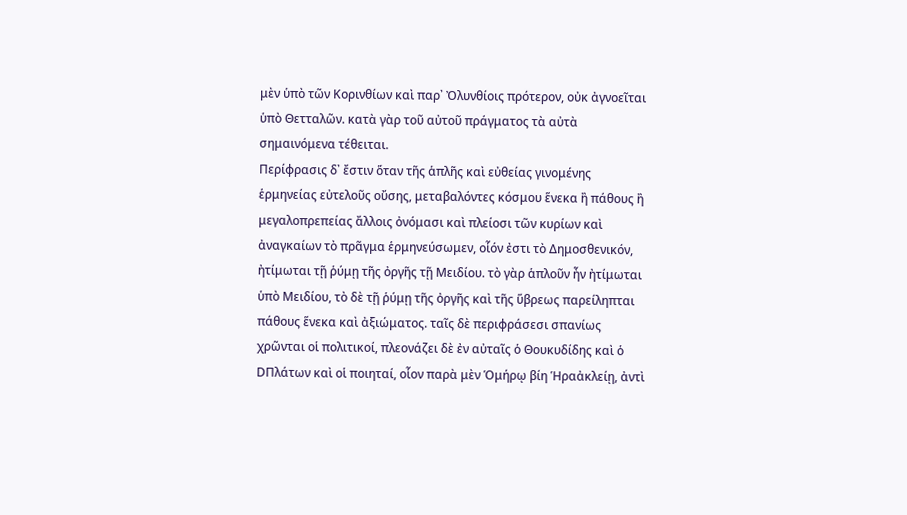μὲν ὑπὸ τῶν Κορινθίων καὶ παρ᾽ Ὀλυνθίοις πρότερον, οὐκ ἀγνοεῖται ὑπὸ Θετταλῶν. κατὰ γὰρ τοῦ αὐτοῦ πράγματος τὰ αὐτὰ σημαινόμενα τέθειται.
Περίφρασις δ᾽ ἔστιν ὅταν τῆς ἁπλῆς καὶ εὐθείας γινομένης ἑρμηνείας εὐτελοῦς οὔσης, μεταβαλόντες κόσμου ἕνεκα ἢ πάθους ἢ μεγαλοπρεπείας ἄλλοις ὀνόμασι καὶ πλείοσι τῶν κυρίων καὶ ἀναγκαίων τὸ πρᾶγμα ἑρμηνεύσωμεν, οἷόν ἐστι τὸ Δημοσθενικόν, ἠτίμωται τῇ ῥύμῃ τῆς ὀργῆς τῇ Μειδίου. τὸ γὰρ ἁπλοῦν ἦν ἠτίμωται ὑπὸ Μειδίου, τὸ δὲ τῇ ῥύμῃ τῆς ὀργῆς καὶ τῆς ὕβρεως παρείληπται πάθους ἕνεκα καὶ ἀξιώματος. ταῖς δὲ περιφράσεσι σπανίως χρῶνται οἱ πολιτικοί, πλεονάζει δὲ ἐν αὐταῖς ὁ Θουκυδίδης καὶ ὁ DΠλάτων καὶ οἱ ποιηταί, οἷον παρὰ μὲν Ὁμήρῳ βίη Ἡραἀκλείῃ, ἀντὶ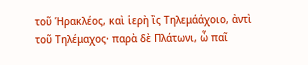τοῦ Ἡρακλέος, καὶ ἱερὴ ἲς Τηλεμάάχοιο, ἀντὶ τοῦ Τηλέμαχος· παρὰ δὲ Πλάτωνι, ὦ παῖ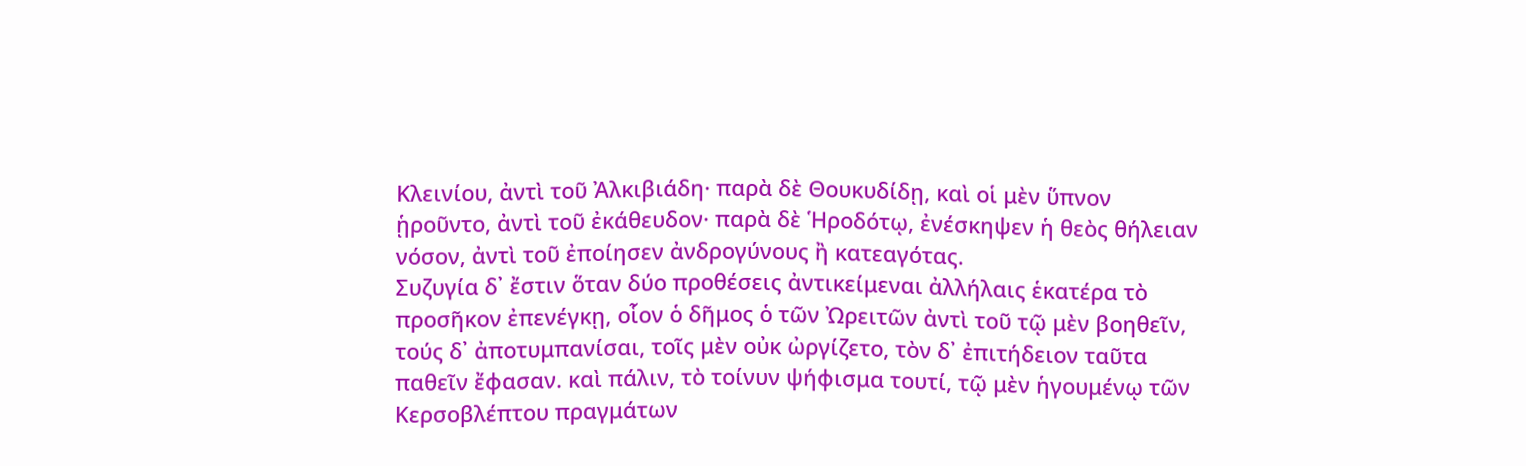Κλεινίου, ἀντὶ τοῦ Ἀλκιβιάδη· παρὰ δὲ Θουκυδίδῃ, καὶ οἱ μὲν ὕπνον ᾑροῦντο, ἀντὶ τοῦ ἐκάθευδον· παρὰ δὲ Ἡροδότῳ, ἐνέσκηψεν ἡ θεὸς θήλειαν νόσον, ἀντὶ τοῦ ἐποίησεν ἀνδρογύνους ἢ κατεαγότας.
Συζυγία δ᾽ ἔστιν ὅταν δύο προθέσεις ἀντικείμεναι ἀλλήλαις ἑκατέρα τὸ προσῆκον ἐπενέγκῃ, οἷον ὁ δῆμος ὁ τῶν Ὠρειτῶν ἀντὶ τοῦ τῷ μὲν βοηθεῖν, τούς δ᾽ ἀποτυμπανίσαι, τοῖς μὲν οὐκ ὠργίζετο, τὸν δ᾽ ἐπιτήδειον ταῦτα παθεῖν ἔφασαν. καὶ πάλιν, τὸ τοίνυν ψήφισμα τουτί, τῷ μὲν ἡγουμένῳ τῶν Κερσοβλέπτου πραγμάτων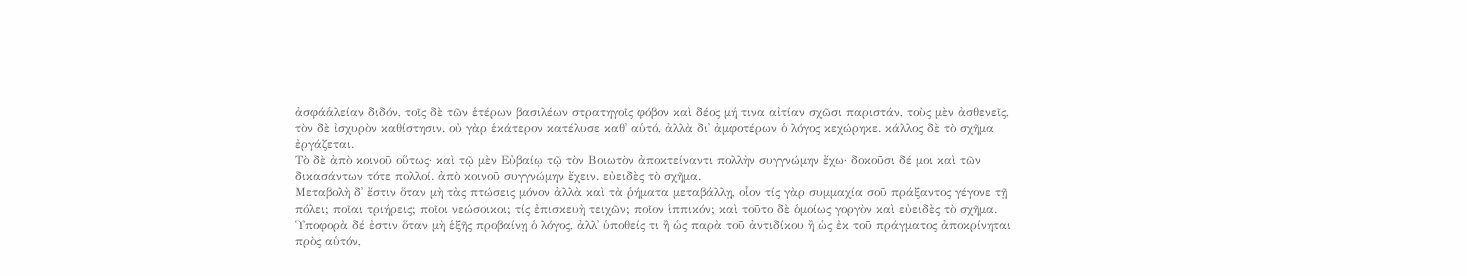ἀσφάἁλείαν διδόν, τοῖς δὲ τῶν ἑτέρων βασιλέων στρατηγοῖς φόβον καὶ δέος μή τινα αἰτίαν σχῶσι παριστάν, τοὺς μὲν ἀσθενεῖς, τὸν δὲ ἰσχυρὸν καθίστησιν. οὐ γὰρ ἑκάτερον κατέλυσε καθ᾽ αὑτό, ἀλλὰ δι᾽ ἀμφοτέρων ὁ λόγος κεχώρηκε. κάλλος δὲ τὸ σχῆμα ἐργάζεται.
Τὸ δὲ ἀπὸ κοινοῦ οὕτως· καὶ τῷ μὲν Εὐβαίῳ τῷ τὸν Βοιωτὸν ἀποκτείναντι πολλὴν συγγνώμην ἔχω· δοκοῦσι δέ μοι καὶ τῶν δικασάντων τότε πολλοί. ἀπὸ κοινοῦ συγγνώμην ἔχειν. εὐειδὲς τὸ σχῆμα.
Μεταβολὴ δ᾽ ἔστιν ὅταν μὴ τὰς πτώσεις μόνον ἀλλὰ καὶ τὰ ῥήματα μεταβάλλῃ, οἷον τίς γὰρ συμμαχία σοῦ πράξαντος γέγονε τῇ πόλει; ποῖαι τριήρεις; ποῖοι νεώσοικοι; τίς ἐπισκευὴ τειχῶν; ποῖον ἱππικόν; καὶ τοῦτο δὲ ὁμοίως γοργὸν καὶ εὐειδὲς τὸ σχῆμα.
Ὑποφορὰ δέ ἐστιν ὅταν μὴ ἑξῆς προβαίνῃ ὁ λόγος, ἀλλ᾽ ὑποθείς τι ἢ ὡς παρὰ τοῦ ἀντιδίκου ἢ ὡς ἐκ τοῦ πράγματος ἀποκρίνηται πρὸς αὑτόν,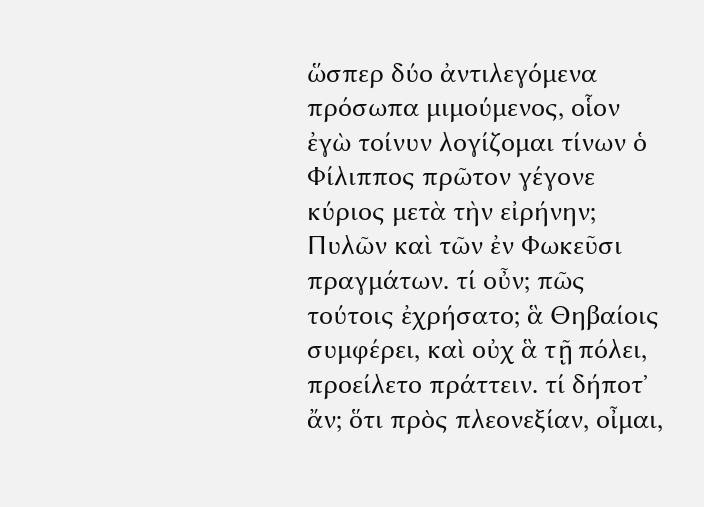ὥσπερ δύο ἀντιλεγόμενα πρόσωπα μιμούμενος, οἷον ἐγὼ τοίνυν λογίζομαι τίνων ὁ Φίλιππος πρῶτον γέγονε κύριος μετὰ τὴν εἰρήνην; Πυλῶν καὶ τῶν ἐν Φωκεῦσι πραγμάτων. τί οὖν; πῶς τούτοις ἐχρήσατο; ἃ Θηβαίοις συμφέρει, καὶ οὐχ ἃ τῇ πόλει, προείλετο πράττειν. τί δήποτ᾽ ἄν; ὅτι πρὸς πλεονεξίαν, οἶμαι,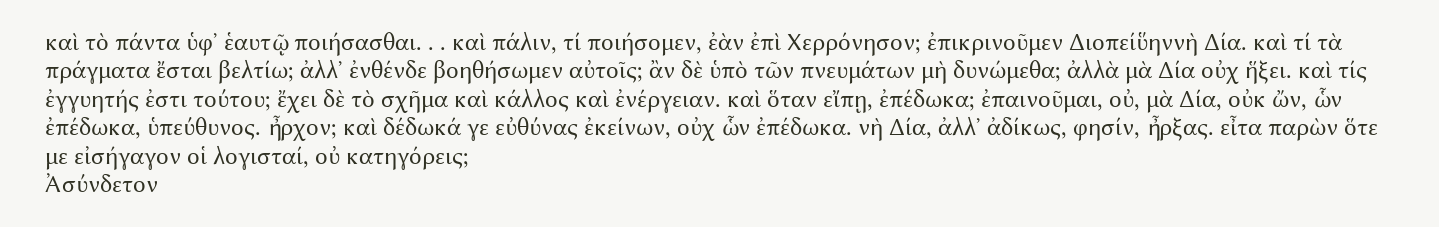καὶ τὸ πάντα ὑφ᾽ ἑαυτῷ ποιήσασθαι. . . καὶ πάλιν, τί ποιήσομεν, ἐὰν ἐπὶ Χερρόνησον; ἐπικρινοῦμεν Διοπείὕηννὴ Δία. καὶ τί τὰ πράγματα ἔσται βελτίω; ἀλλ᾽ ἐνθένδε βοηθήσωμεν αὐτοῖς; ἂν δὲ ὑπὸ τῶν πνευμάτων μὴ δυνώμεθα; ἀλλὰ μὰ Δία οὐχ ἥξει. καὶ τίς ἐγγυητής ἐστι τούτου; ἔχει δὲ τὸ σχῆμα καὶ κάλλος καὶ ἐνέργειαν. καὶ ὅταν εἴπῃ, ἐπέδωκα; ἐπαινοῦμαι, οὐ, μὰ Δία, οὐκ ὤν, ὧν ἐπέδωκα, ὑπεύθυνος. ἦρχον; καὶ δέδωκά γε εὐθύνας ἐκείνων, οὐχ ὧν ἐπέδωκα. νὴ Δία, ἀλλ᾽ ἀδίκως, φησίν, ἦρξας. εἶτα παρὼν ὅτε με εἰσήγαγον οἱ λογισταί, οὐ κατηγόρεις;
Ἀσύνδετον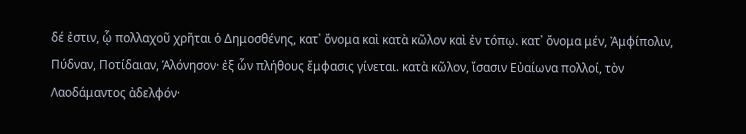δέ ἐστιν, ᾧ πολλαχοῦ χρῆται ὁ Δημοσθένης, κατ᾽ ὄνομα καὶ κατὰ κῶλον καὶ ἐν τόπῳ. κατ᾽ ὄνομα μέν, Ἀμφίπολιν, Πύδναν, Ποτίδαιαν, Ἁλόνησον· ἐξ ὧν πλήθους ἔμφασις γίνεται. κατὰ κῶλον, ἴσασιν Εὐαίωνα πολλοί, τὸν Λαοδάμαντος ἀδελφόν·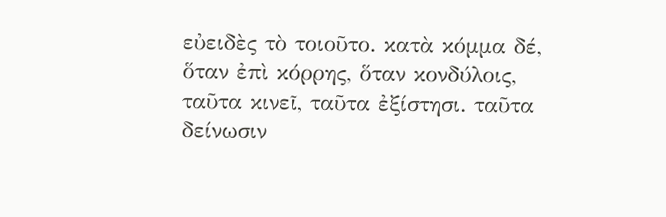εὐειδὲς τὸ τοιοῦτο. κατὰ κόμμα δέ, ὅταν ἐπὶ κόρρης, ὅταν κονδύλοις, ταῦτα κινεῖ, ταῦτα ἐξίστησι. ταῦτα δείνωσιν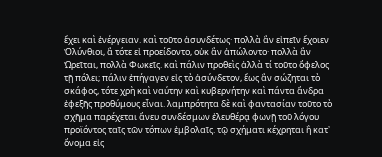ἔχει καὶ ἐνέργειαν. καὶ τοῦτο ἀσυνδέτως· πολλὰ ἂν εἰπεῖν ἔχοιεν Ὀλύνθιοι, ἃ τότε εἰ προείδοντο, οὐκ ἂν ἀπώλοντο· πολλὰ ἂν Ὠρεῖται, πολλὰ Φωκεῖς. καὶ πάλιν προθεὶς ἀλλὰ τί τοῦτο ὄφελος τῇ πόλει; πάλιν ἐπήγαγεν εἰς τὸ ἀσύνδετον, ἕως ἂν σώζηται τὸ σκάφος, τότε χρὴ καὶ ναύτην καὶ κυβερνήτην καὶ πάντα ἄνδρα ἐφεξῆς προθύμους εἶναι. λαμπρότητα δὲ καὶ φαντασίαν τοῦτο τὸ σχῆμα παρέχεται ἄνευ συνδέσμων ἐλευθέρᾳ φωνῇ τοῦ λόγου προϊόντος ταῖς τῶν τόπων ἐμβολαῖς. τῷ σχήματι κέχρηται ἢ κατ᾽ ὄνομα εἰς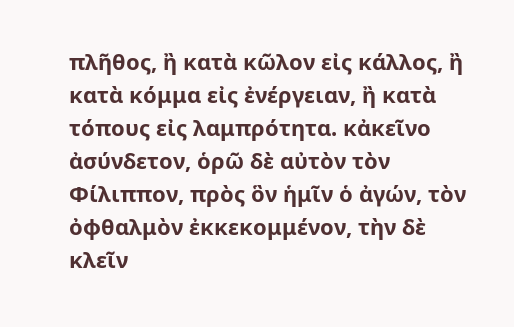πλῆθος, ἢ κατὰ κῶλον εἰς κάλλος, ἢ κατὰ κόμμα εἰς ἐνέργειαν, ἢ κατὰ τόπους εἰς λαμπρότητα. κἀκεῖνο ἀσύνδετον, ὁρῶ δὲ αὐτὸν τὸν Φίλιππον, πρὸς ὃν ἡμῖν ὁ ἀγών, τὸν ὀφθαλμὸν ἐκκεκομμένον, τὴν δὲ κλεῖν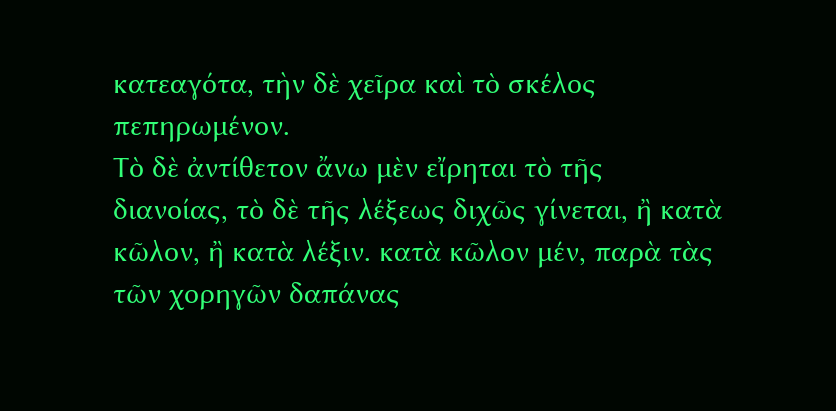κατεαγότα, τὴν δὲ χεῖρα καὶ τὸ σκέλος πεπηρωμένον.
Τὸ δὲ ἀντίθετον ἄνω μὲν εἴρηται τὸ τῆς διανοίας, τὸ δὲ τῆς λέξεως διχῶς γίνεται, ἢ κατὰ κῶλον, ἢ κατὰ λέξιν. κατὰ κῶλον μέν, παρὰ τὰς τῶν χορηγῶν δαπάνας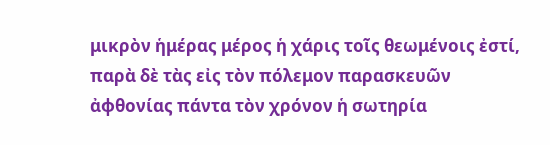μικρὸν ἡμέρας μέρος ἡ χάρις τοῖς θεωμένοις ἐστί, παρὰ δὲ τὰς εἰς τὸν πόλεμον παρασκευῶν ἀφθονίας πάντα τὸν χρόνον ἡ σωτηρία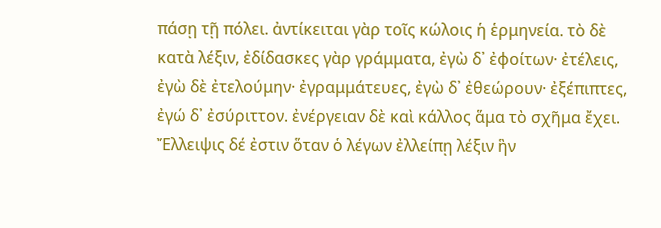πάσῃ τῇ πόλει. ἀντίκειται γὰρ τοῖς κώλοις ἡ ἑρμηνεία. τὸ δὲ κατὰ λέξιν, ἐδίδασκες γὰρ γράμματα, ἐγὼ δ᾽ ἐφοίτων· ἐτέλεις, ἐγὼ δὲ ἐτελούμην· ἐγραμμάτευες, ἐγὼ δ᾽ ἐθεώρουν· ἐξέπιπτες, ἐγώ δ᾽ ἐσύριττον. ἐνέργειαν δὲ καὶ κάλλος ἅμα τὸ σχῆμα ἔχει.
Ἔλλειψις δέ ἐστιν ὅταν ὁ λέγων ἐλλείπῃ λέξιν ἣν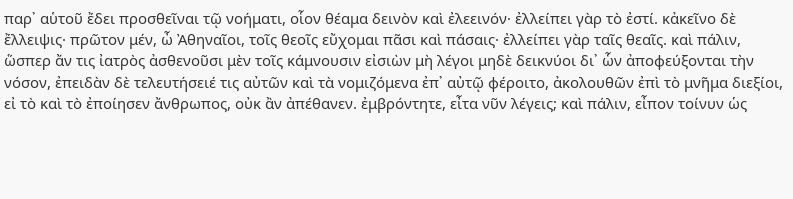παρ᾽ αὑτοῦ ἔδει προσθεῖναι τῷ νοήματι, οἷον θέαμα δεινὸν καὶ ἐλεεινόν· ἐλλείπει γὰρ τὸ ἐστί. κἀκεῖνο δὲ ἔλλειψις· πρῶτον μέν, ὦ Ἀθηναῖοι, τοῖς θεοῖς εὔχομαι πᾶσι καὶ πάσαις· ἐλλείπει γὰρ ταῖς θεαῖς. καὶ πάλιν, ὥσπερ ἄν τις ἰατρὸς ἀσθενοῦσι μὲν τοῖς κάμνουσιν εἰσιὼν μὴ λέγοι μηδὲ δεικνύοι δι᾽ ὧν ἀποφεύξονται τὴν νόσον, ἐπειδὰν δὲ τελευτήσειέ τις αὐτῶν καὶ τὰ νομιζόμενα ἐπ᾽ αὐτῷ φέροιτο, ἀκολουθῶν ἐπὶ τὸ μνῆμα διεξίοι, εἰ τὸ καὶ τὸ ἐποίησεν ἄνθρωπος, οὐκ ἂν ἀπέθανεν. ἐμβρόντητε, εἶτα νῦν λέγεις; καὶ πάλιν, εἶπον τοίνυν ὡς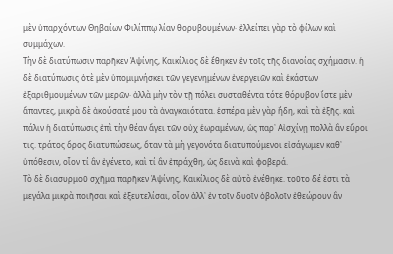μὲν ὑπαρχόντων Θηβαίων Φιλίππῳ λίαν θορυβουμένων· ἐλλείπει γὰρ τὸ φίλων καὶ συμμάχων.
Τὴν δὲ διατύπωσιν παρῆκεν Ἀψίνης, Καικίλιος δὲ ἔθηκεν ἐν τοῖς τῆς διανοίας σχήμασιν. ἡ δὲ διατύπωσις ὁτὲ μὲν ὑπομιμνήσκει τῶν γεγενημένων ἐνεργειῶν καὶ ἑκάστων ἐξαριθμουμένων τῶν μερῶν· ἀλλὰ μὴν τὸν τῇ πόλει συσταθέντα τότε θόρυβον ἴστε μὲν ἅπαντες, μικρὰ δὲ ἀκούσατέ μου τὰ ἀναγκαιότατα. ἑσπέρα μὲν γὰρ ἤδη, καὶ τὰ ἐξῆς. καὶ πάλιν ἡ διατύπωσις ἐπὶ τὴν θέαν ἄγει τῶν οὐχ ἑωραμένων, ὡς παρ᾽ Αἰσχίνῃ πολλὰ ἂν εὕροι τις. τράτος ὅρος διατυπώσεως, ὅταν τὰ μὴ γεγονότα διατυπούμενοι εἰσάγωμεν καθ᾽ ὑπόθεσιν, οἷον τί ἂν ἐγένετο, καὶ τί ἂν ἐπράχθη, ὡς δεινὰ καὶ φοβερά.
Τὸ δὲ διασυρμοῦ σχῆμα παρῆκεν Ἀψίνης, Καικίλιος δὲ αὐτὸ ἐνέθηκε. τοῦτο δέ ἐστι τὰ μεγάλα μικρὰ ποιῆσαι καὶ ἐξευτελίσαι, οἷον ἀλλ᾽ ἐν τοῖν δυοῖν ὀβολοῖν ἐθεώρουν ἂν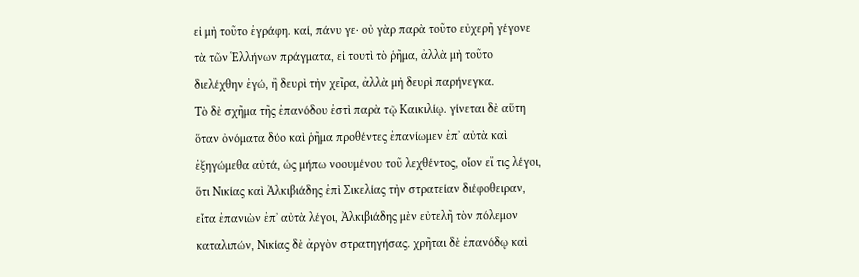εἰ μὴ τοῦτο ἐγράφη. καί, πάνυ γε· οὐ γὰρ παρὰ τοῦτο εὐχερῆ γέγονε τὰ τῶν Ἑλλήνων πράγματα, εἰ τουτὶ τὸ ῥῆμα, ἀλλὰ μὴ τοῦτο διελέχθην ἐγώ, ἢ δευρὶ τὴν χεῖρα, ἀλλὰ μὴ δευρὶ παρήνεγκα.
Τὸ δὲ σχῆμα τῆς ἐπανόδου ἐστὶ παρὰ τῷ Καικιλίῳ. γίνεται δὲ αὕτη ὅταν ὀνόματα δύο καὶ ῥῆμα προθέντες ἐπανίωμεν ἐπ᾽ αὐτὰ καὶ ἐξηγώμεθα αὐτά, ὡς μήπω νοουμένου τοῦ λεχθέντος, οἷον εἴ τις λέγοι, ὅτι Νικίας καὶ Ἀλκιβιάδης ἐπὶ Σικελίας τὴν στρατείαν διέφοθειραν, εἶτα ἐπανιὼν ἐπ᾽ αὐτὰ λέγοι, Ἀλκιβιάδης μὲν εὐτελῆ τὸν πόλεμον καταλιπών, Νικίας δὲ ἀργὸν στρατηγήσας. χρῆται δὲ ἐπανόδῳ καὶ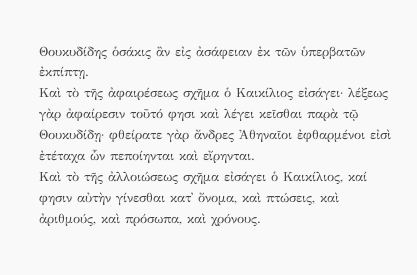Θουκυδίδης ὁσάκις ἂν εἰς ἀσάφειαν ἐκ τῶν ὑπερβατῶν ἐκπίπτῃ.
Καὶ τὸ τῆς ἀφαιρέσεως σχῆμα ὁ Καικίλιος εἰσάγει· λέξεως γὰρ ἀφαίρεσιν τοῦτό φησι καὶ λέγει κεῖσθαι παρὰ τῷ Θουκυδίδῃ· φθείρατε γὰρ ἄνδρες Ἀθηναῖοι ἐφθαρμένοι εἰσὶ ἐτέταχα ὧν πεποίηνται καὶ εἴρηνται.
Καὶ τὸ τῆς ἀλλοιώσεως σχῆμα εἰσάγει ὁ Καικίλιος, καί φησιν αὐτὴν γίνεσθαι κατ᾽ ὄνομα, καὶ πτώσεις, καὶ ἀριθμούς, καὶ πρόσωπα, καὶ χρόνους.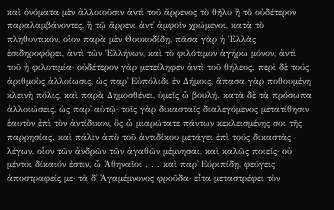καὶ ὀνόματα μὲν ἀλλοιοῦσιν ἀντὶ τοῦ ἄρρενος τὸ θῆλυ ἢ τὸ οὐδέτερον παραλαμβάνοντες, ἢ τῷ ἄρρενι ἀντ᾽ ἀμφοῖν χρώμενοι, κατὰ τὸ πληθυντικόν, οἷον παρὰ μὲν Θουκυδίδῃ, πᾶσα γὰρ ἡ Ἑλλὰς ἐσιδηροφόρει, ἀντὶ τῶν Ἑλλήνων, καὶ τὸ φιλότιμον ἀγήρω μόνον, ἀντὶ τοῦ ἡ φιλοτιμία· οὐδέτερον γὰρ μετείληφεν ἀντὶ τοῦ θήλεος. περὶ δὲ τούς ἀριθμοὺς ἀλλοίωσις, ὡς παρ᾽ Εὐπόλιδι ἐν Δήμοις, ἅπασα γὰρ ποθουμένη κλεινὴ πόλις, καὶ παρὰ Δημοσθένει, ὑμεῖς ὦ βουλή. κατὰ δὲ τὰ πρόσωπα ἀλλοιώσεις, ὡς παρ᾽ αὐτῷ· τοῖς γὰρ δικασταῖς διαλεγόμενος μετατίθησιν ἑαυτὸν ἐπὶ τὸν ἀντίδικον, ὃς ὦ μιαρώτατε πάντων κεκλεισμένης σοι τῆς παρρησίας. καὶ πάλιν ἀπὸ τοῦ ἀντιδίκου μετάγει ἐπὶ τούς δικαστὰς λέγων, οἷον τῶν ἀνδρῶν τῶν ἀγαθῶν μέμνησαι, καὶ καλῶς ποιεῖς· οὐ μέντοι δίκαιόν ἐστιν, ὦ Ἀθηναῖοι . . . καὶ παρ᾽ Εύριπίδῃ, φεύγεις ἀποστραφείς με· τὰ δ᾽ Ἀγαμέμνονος φροῦδα· εἶτα μεταστρέφει τὸν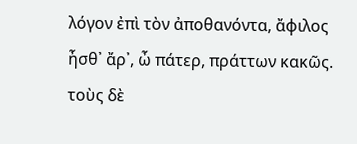λόγον ἐπὶ τὸν ἀποθανόντα, ἄφιλος ἦσθ᾽ ἄρ᾽, ὦ πάτερ, πράττων κακῶς. τοὺς δὲ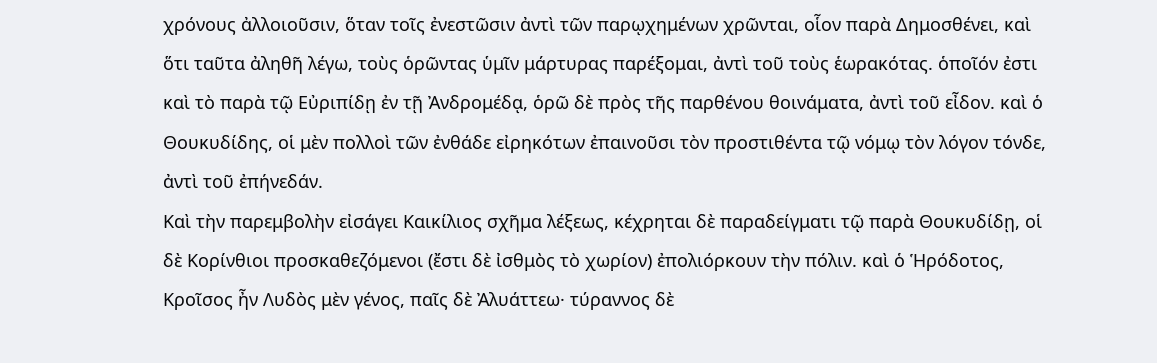χρόνους ἀλλοιοῦσιν, ὅταν τοῖς ἐνεστῶσιν ἀντὶ τῶν παρῳχημένων χρῶνται, οἷον παρὰ Δημοσθένει, καὶ ὅτι ταῦτα ἀληθῆ λέγω, τοὺς ὁρῶντας ὑμῖν μάρτυρας παρέξομαι, ἀντὶ τοῦ τοὺς ἑωρακότας. ὁποῖόν ἐστι καὶ τὸ παρὰ τῷ Εὐριπίδῃ ἐν τῇ Ἀνδρομέδᾳ, ὁρῶ δὲ πρὸς τῆς παρθένου θοινάματα, ἀντὶ τοῦ εἶδον. καὶ ὁ Θουκυδίδης, οἱ μὲν πολλοὶ τῶν ἐνθάδε εἰρηκότων ἐπαινοῦσι τὸν προστιθέντα τῷ νόμῳ τὸν λόγον τόνδε, ἀντὶ τοῦ ἐπήνεδάν.
Καὶ τὴν παρεμβολὴν εἰσάγει Καικίλιος σχῆμα λέξεως, κέχρηται δὲ παραδείγματι τῷ παρὰ Θουκυδίδῃ, οἱ δὲ Κορίνθιοι προσκαθεζόμενοι (ἔστι δὲ ἰσθμὸς τὸ χωρίον) ἐπολιόρκουν τὴν πόλιν. καὶ ὁ Ἡρόδοτος, Κροῖσος ἦν Λυδὸς μὲν γένος, παῖς δὲ Ἀλυάττεω· τύραννος δὲ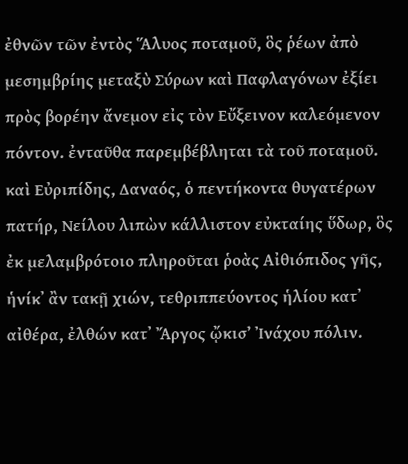ἐθνῶν τῶν ἐντὸς Ἅλυος ποταμοῦ, ὃς ῥέων ἀπὸ μεσημβρίης μεταξὺ Σύρων καὶ Παφλαγόνων ἐξίει πρὸς βορέην ἄνεμον εἰς τὸν Εὔξεινον καλεόμενον πόντον. ἐνταῦθα παρεμβέβληται τὰ τοῦ ποταμοῦ. καὶ Εὐριπίδης, Δαναός, ὁ πεντήκοντα θυγατέρων πατήρ, Νείλου λιπὼν κάλλιστον εὐκταίης ὕδωρ, ὃς ἐκ μελαμβρότοιο πληροῦται ῥοὰς Αἰθιόπιδος γῆς, ἡνίκ᾽ ἂν τακῇ χιών, τεθριππεύοντος ἡλίου κατ᾽ αἰθέρα, ἐλθών κατ᾽ Ἄργος ᾤκισ’ Ἰνάχου πόλιν.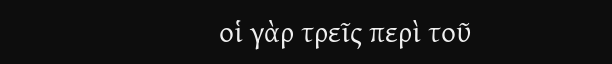οἱ γὰρ τρεῖς περὶ τοῦ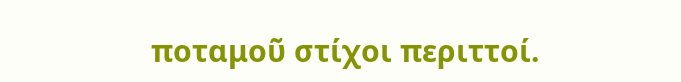ποταμοῦ στίχοι περιττοί.